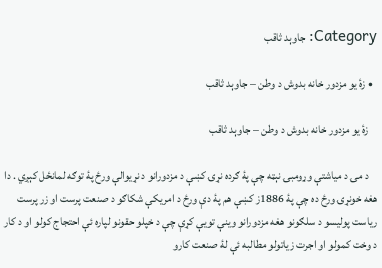Category: جاوېد ثاقب

  • زۀ يو مزدور خانه بدوش د وطن – جاوېد ثاقب

    زۀ يو مزدور خانه بدوش د وطن – جاوېد ثاقب

    د مۍ د مياشتې وړومبۍ نېټه چې پۀ ګرده نړۍ کښې د مزدورانو د نړيوالې ورځ پۀ توګه لمانځل کېږي . دا هغه خونړۍ ورځ ده چې پۀ 1886ز کښې هم پۀ دې ورځ د امريکې شکاګو د صنعت پرست او زر پرست رياست پوليسو د سلګونو هغه مزدورانو وينې تويې کړې چې د خپلو حقونو لپاره ئې احتجاج کولو او د کار د وخت کمولو او اجرت زياتولو مطالبه ئې لۀ صنعت کارو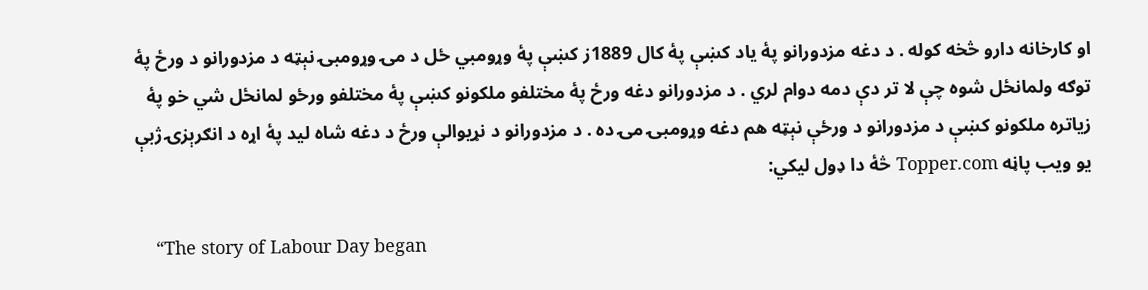او کارخانه دارو څخه کوله . د دغه مزدورانو پۀ ياد کښې پۀ کال 1889ز کښې پۀ وړومبي ځل د مۍ وړومبۍ نېټه د مزدورانو د ورځ پۀ توګه ولمانځل شوه چې لا تر دې دمه دوام لري . د مزدورانو دغه ورځ پۀ مختلفو ملکونو کښې پۀ مختلفو ورځو لمانځل شي خو پۀ زياتره ملکونو کښې د مزدورانو د ورځې نېټه هم دغه وړومبۍ مۍ ده . د مزدورانو د نړيوالې ورځ د دغه شاه ليد پۀ اړه د انګرېزۍ ژبې يو ويب پاڼه Topper.com څۀ دا ډول ليکي:

    “The story of Labour Day began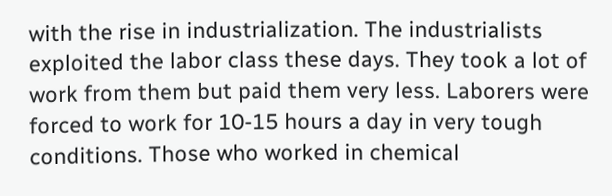with the rise in industrialization. The industrialists exploited the labor class these days. They took a lot of work from them but paid them very less. Laborers were forced to work for 10-15 hours a day in very tough conditions. Those who worked in chemical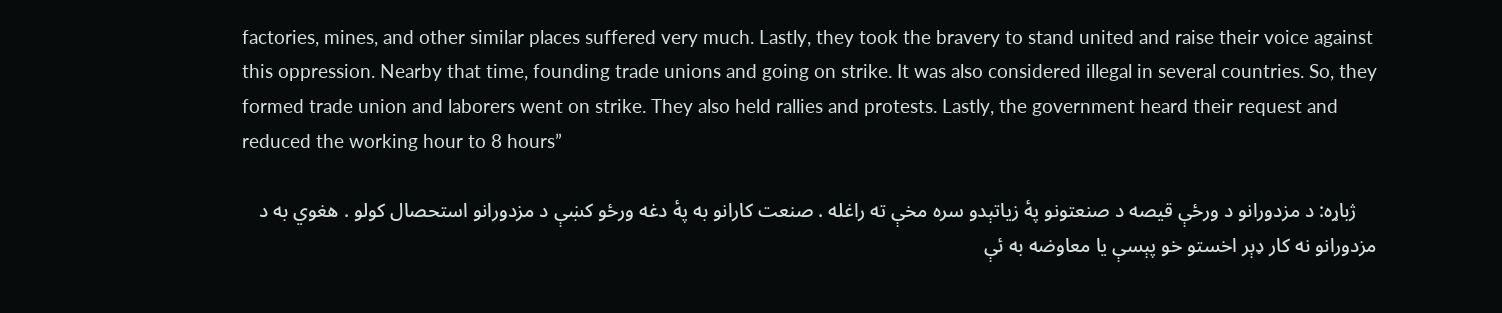factories, mines, and other similar places suffered very much. Lastly, they took the bravery to stand united and raise their voice against this oppression. Nearby that time, founding trade unions and going on strike. It was also considered illegal in several countries. So, they formed trade union and laborers went on strike. They also held rallies and protests. Lastly, the government heard their request and reduced the working hour to 8 hours”

    ژباړه: د مزدورانو د ورځې قيصه د صنعتونو پۀ زياتېدو سره مخې ته راغله . صنعت کارانو به پۀ دغه ورځو کښې د مزدورانو استحصال کولو . هغوي به د مزدورانو نه کار ډېر اخستو خو پېسې يا معاوضه به ئې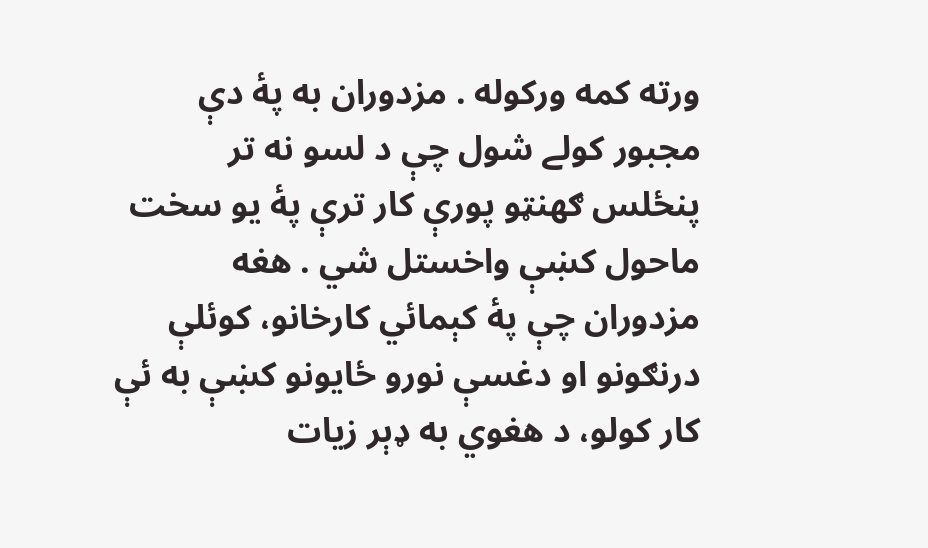ورته کمه ورکوله . مزدوران به پۀ دې مجبور کولے شول چې د لسو نه تر پنځلس ګهنټو پورې کار ترې پۀ يو سخت ماحول کښې واخستل شي . هغه مزدوران چې پۀ کېمائي کارخانو، کوئلې درنګونو او دغسې نورو ځايونو کښې به ئې کار کولو، د هغوي به ډېر زيات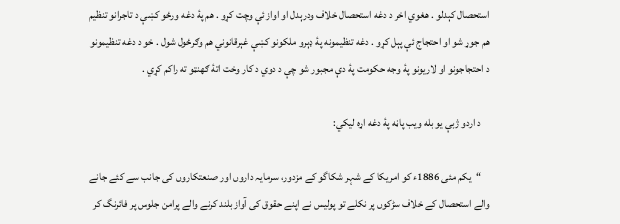استحصال کېدلو . هغوي اخر د دغه استحصال خلاف ودرېدل او اواز ئې وچت کړو . هم پۀ دغه ورځو کښې د تاجرانو تنظيم هم جوړ شو او احتجاج ئې پېل کړو . دغه تنظيمونه پۀ ډېرو ملکونو کښې غېرقانوني هم وګرځول شول . خو د دغه تنظيمونو د احتجاجونو او لاريونو پۀ وجه حکومت پۀ دې مجبور شو چې د دوي د کار وخت اتۀ ګهنټو ته راکم کړي .

    د اردو ژبې يو بله ويب پاڼه پۀ دغه اړه ليکي:

    “یکم مئی 1886ء کو امریکا کے شہر شکاگو کے مزدور، سرمایہ داروں اور صنعتکاروں کی جانب سے کئے جانے والے استحصال کے خلاف سڑکوں پر نکلے تو پولیس نے اپنے حقوق کی آواز بلند کرنے والے پرامن جلوس پر فائرنگ کر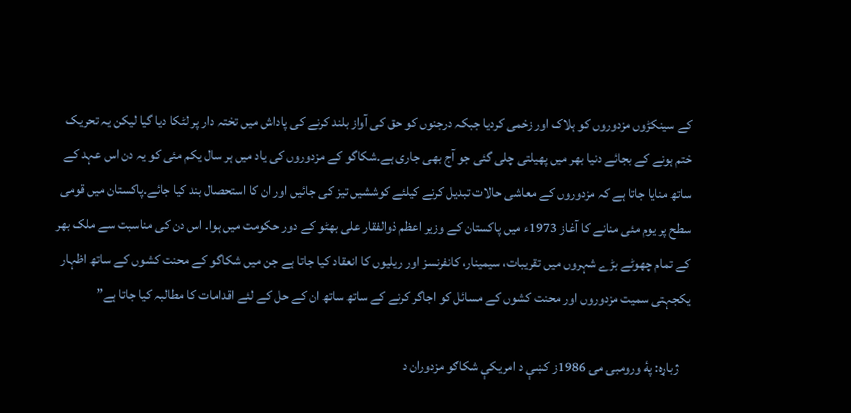کے سینکڑوں مزدوروں کو ہلاک اور زخمی کردیا جبکہ درجنوں کو حق کی آواز بلند کرنے کی پاداش میں تختہ دار پر لٹکا دیا گیا لیکن یہ تحریک ختم ہونے کے بجائے دنیا بھر میں پھیلتی چلی گئی جو آج بھی جاری ہے۔شکاگو کے مزدوروں کی یاد میں ہر سال یکم مئی کو یہ دن اس عہد کے ساتھ منایا جاتا ہے کہ مزدوروں کے معاشی حالات تبدیل کرنے کیلئے کوششیں تیز کی جائیں اور ان کا استحصال بند کیا جائے۔پاکستان میں قومی سطح پر یوم مئی منانے کا آغاز 1973ء میں پاکستان کے وزیر اعظم ذوالفقار علی بھٹو کے دور حکومت میں ہوا۔ اس دن کی مناسبت سے ملک بھر کے تمام چھوٹے بڑے شہروں میں تقریبات، سیمینار، کانفرنسز اور ریلیوں کا انعقاد کیا جاتا ہے جن میں شکاگو کے محنت کشوں کے ساتھ اظہار یکجہتی سمیت مزدوروں اور محنت کشوں کے مسائل کو اجاگر کرنے کے ساتھ ساتھ ان کے حل کے لئے اقدامات کا مطالبہ کیا جاتا ہے”

    ژباړه: پۀ ورومبۍ مۍ 1986ز کښې د امريکې شکاګو مزدوران د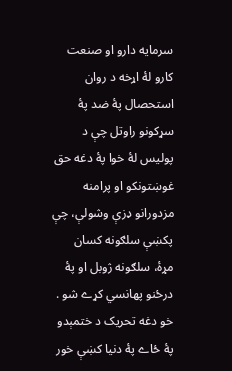سرمايه دارو او صنعت کارو لۀ اړخه د روان استحصال پۀ ضد پۀ سړکونو راوتل چې د پوليس لۀ خوا پۀ دغه حق غوښتونکو او پرامنه مزدورانو ډزې وشولې، چې پکښې سلګونه کسان مړۀ، سلګونه ژوبل او پۀ درځنو پهانسي کړے شو . خو دغه تحريک د ختمېدو پۀ ځاے پۀ دنيا کښې خور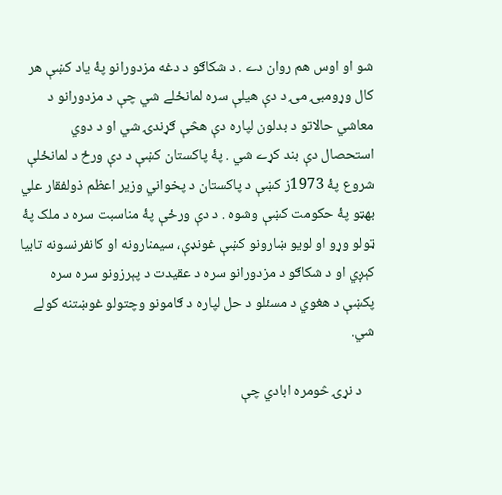شو او اوس هم روان دے . د شکاګو د دغه مزدورانو پۀ ياد کښې هر کال وړومبۍ مۍ د دې هيلې سره لمانځلے شي چې د مزدورانو د معاشي حالاتو د بدلون لپاره دې هڅې ګړندۍ شي او د دوي استحصال دې بند کړے شي . پۀ پاکستان کښې د دې ورځ د لمانځلې شروع پۀ 1973ز کښې د پاکستان د پخواني وزير اعظم ذولفقار علي بهټو پۀ حکومت کښې وشوه . د دې ورځې پۀ مناسبت سره د ملک پۀ ټولو وړو او لويو ښارونو کښې غونډې، سيمنارونه او کانفرنسونه تابيا کېږي او د شکاګو د مزدورانو سره د عقيدت د پېرزونو سره سره پکښې د هغوي د مسئلو د حل لپاره د ګامونو وچتولو غوښتنه کولے شي.

    د نړۍ څومره ابادي چې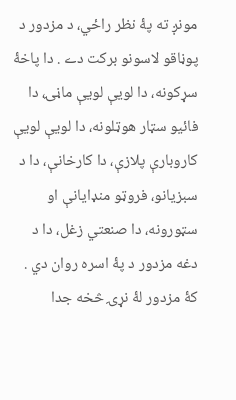مونږ ته پۀ نظر راځي، د مزدور د پوڼاقو لاسونو برکت دے . دا پاخۀ سړکونه، دا لويې لويې ماڼۍ، دا فائيو سټار هوټلونه، دا لويې لويې کاروبارې پلازې، دا کارخانې، دا د سبزيانو، فروټو منډايانې او سټورونه، دا صنعتي زغل، دا د دغه مزدور د پۀ اسره روان دي . کۀ مزدور لۀ نړۍ څخه جدا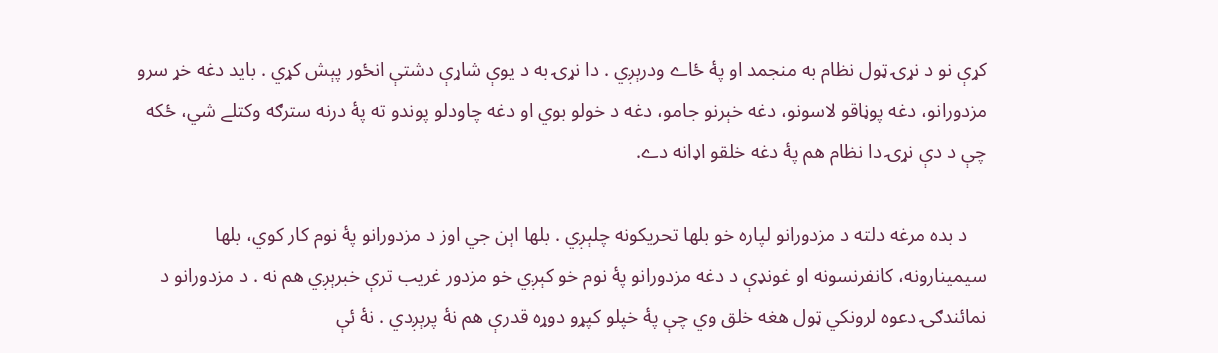کړې نو د نړۍ ټول نظام به منجمد او پۀ ځاے ودرېږي . دا نړۍ به د يوې شاړې دشتې انځور پېش کړي . بايد دغه خړ سرو مزدورانو، دغه پوڼاقو لاسونو، دغه خېرنو جامو، دغه د خولو بوي او دغه چاودلو پوندو ته پۀ درنه سترګه وکتلے شي، ځکه چې د دې نړۍ دا نظام هم پۀ دغه خلقو اډانه دے.

    د بده مرغه دلته د مزدورانو لپاره خو بلها تحريکونه چلېږي . بلها اېن جي اوز د مزدورانو پۀ نوم کار کوي، بلها سيمينارونه، کانفرنسونه او غونډې د دغه مزدورانو پۀ نوم خو کېږي خو مزدور غريب ترې خبرېږي هم نه . د مزدورانو د نمائندګۍ دعوه لرونکي ټول هغه خلق وي چې پۀ خپلو کپړو دوړه قدرې هم نۀ پرېږدي . نۀ ئې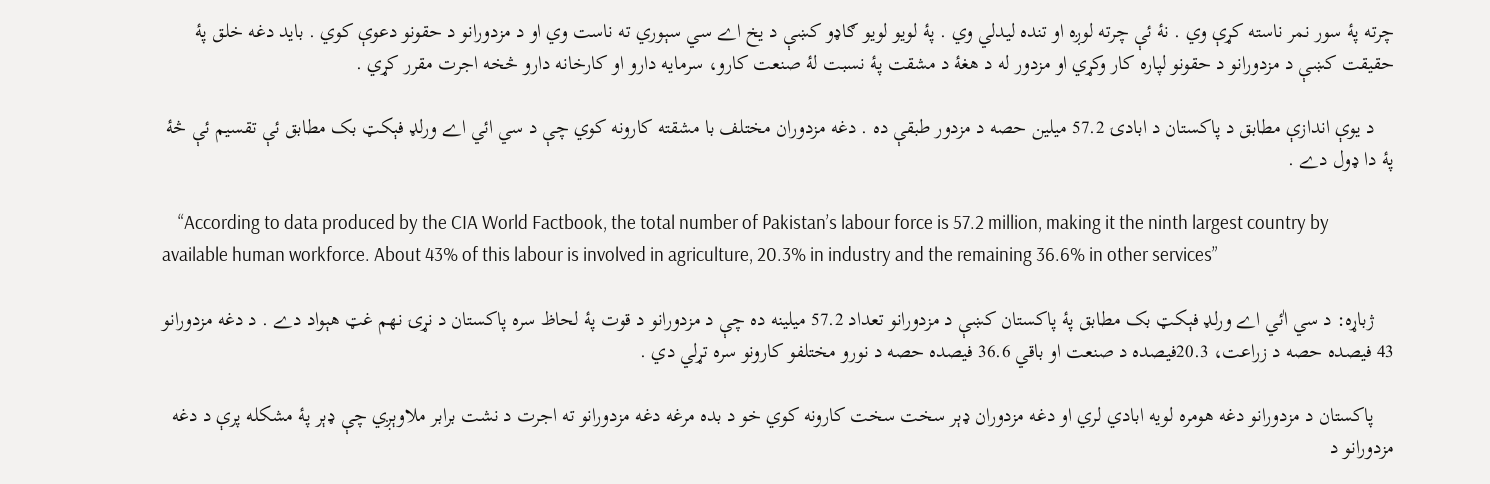چرته پۀ سور نمر ناسته کړې وي . نۀ ئې چرته لوږه او تنده ليدلي وي . پۀ لويو لويو ګاډو کښې د يخ اے سي سېوري ته ناست وي او د مزدورانو د حقونو دعوې کوي . بايد دغه خلق پۀ حقيقت کښې د مزدورانو د حقونو لپاره کار وکړي او مزدور له د هغۀ د مشقت پۀ نسبت لۀ صنعت کارو، سرمايه دارو او کارخانه دارو څخه اجرت مقرر کړي .

    د يوې اندازې مطابق د پاکستان د ابادۍ 57.2 ميلين حصه د مزدور طبقې ده . دغه مزدوران مختلف با مشقته کارونه کوي چې د سي ائي اے ورلډ فېکټ بک مطابق ئې تقسيم ئې څۀ پۀ دا ډول دے .

    “According to data produced by the CIA World Factbook, the total number of Pakistan’s labour force is 57.2 million, making it the ninth largest country by available human workforce. About 43% of this labour is involved in agriculture, 20.3% in industry and the remaining 36.6% in other services”

    ژباړه: د سي اٰئي اے ورلډ فېکټ بک مطابق پۀ پاکستان کښې د مزدورانو تعداد 57.2 ميلينه ده چې د مزدورانو د قوت پۀ لحاظ سره پاکستان د نړۍ نهم غټ هېواد دے . د دغه مزدورانو 43 فيصده حصه د زراعت، 20.3فيصده د صنعت او باقي 36.6 فيصده حصه د نورو مختلفو کارونو سره تړلي دي .

    پاکستان د مزدورانو دغه هومره لويه ابادي لري او دغه مزدوران ډېر سخت سخت کارونه کوي خو د بده مرغه دغه مزدورانو ته اجرت د نشت برابر ملاوېږي چې ډېر پۀ مشکله پرې د دغه مزدورانو د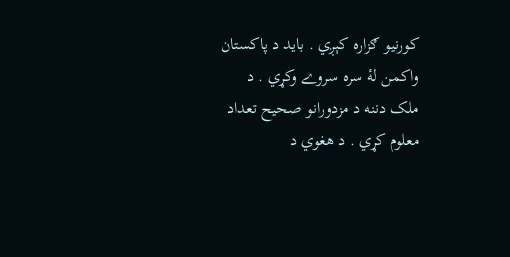کورنيو ګزاره کېږي . بايد د پاکستان واکمن لۀ سره سروے وکړي . د ملک دننه د مزدورانو صحيح تعداد معلوم کړي . د هغوي د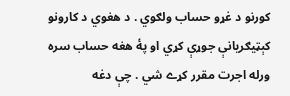کورنو د غړو حساب ولګوي . د هغوي د کارونو کېټيګريانې جوړې کړي او پۀ هغه حساب سره ورله اجرت مقرر کړے شي . چې دغه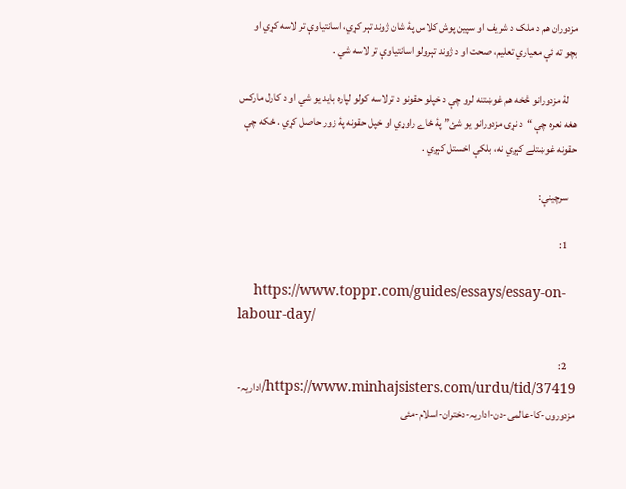مزدوران هم د ملک د شريف او سپين پوش کلاس پۀ شان ژوند تېر کړي، اسانتياوې تر لاسه کړي او بچو ته ئې معياري تعليم، صحت او د ژوند تېرولو اسانتياوې تر لاسه شي .

    لۀ مزدورانو څخه هم غوښتنه لرو چې د خپلو حقونو د ترلاسه کولو لپاره بايد يو شي او د کارل مارکس هغه نعره چې “د نړۍ مزدورانو يو شئ” پۀ ځاے راوړي او خپل حقونه پۀ زور حاصل کړي . ځکه چې حقونه غوښتلے کېږي نه، بلکې اخستل کېږي .

    سرچينې:

    1:

    https://www.toppr.com/guides/essays/essay-on-labour-day/

    2: https://www.minhajsisters.com/urdu/tid/37419/اداریہ-مزدوروں-کا-عالمی-دن-اداریہ-دختران-اسلام-مئی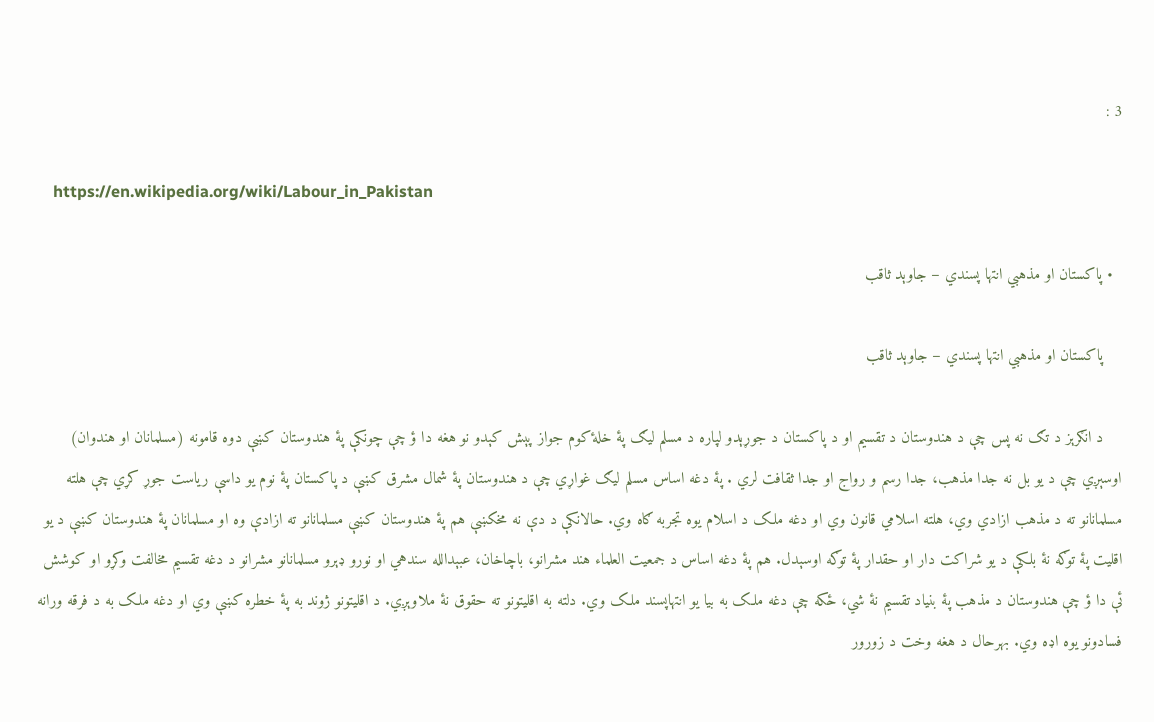3 :

    https://en.wikipedia.org/wiki/Labour_in_Pakistan

  • پاکستان او مذهبي انتها پسندي – جاوېد ثاقب

    پاکستان او مذهبي انتها پسندي – جاوېد ثاقب

    د انګرېز د تګ نه پس چې د هندوستان د تقسيم او د پاکستان د جوړېدو لپاره د مسلم ليګ پۀ خلۀ کوم جواز پېش کېدو نو هغه دا ؤ چې چونکې پۀ هندوستان کښې دوه قامونه (مسلمانان او هندوان) اوسېږي چې د يو بل نه جدا مذهب، جدا رسم و رواج او جدا ثقافت لري . پۀ دغه اساس مسلم ليګ غواړي چې د هندوستان پۀ شمال مشرق کښې د پاکستان پۀ نوم يو داسې رياست جوړ کړي چې هلته مسلمانانو ته د مذهب ازادي وي، هلته اسلامي قانون وي او دغه ملک د اسلام يوه تجربه ګاه وي. حالانکې د دې نه مخکښې هم پۀ هندوستان کښې مسلمانانو ته ازادې وه او مسلمانان پۀ هندوستان کښې د يو اقليت پۀ توګه نۀ بلکې د يو شراکت دار او حقدار پۀ توګه اوسېدل. هم پۀ دغه اساس د جمعيت العلماء هند مشرانو، باچاخان، عبېدالله سندهي او نورو ډېرو مسلمانانو مشرانو د دغه تقسيم مخالفت وکړو او کوشش ئې دا ؤ چې هندوستان د مذهب پۀ بنياد تقسيم نۀ شي، ځکه چې دغه ملک به بيا يو انتهاپسند ملک وي. دلته به اقليتونو ته حقوق نۀ ملاوېږي. د اقليتونو ژوند به پۀ خطره کښې وي او دغه ملک به د فرقه ورانه فسادونو يوه اډه وي. بهرحال د هغه وخت د زورور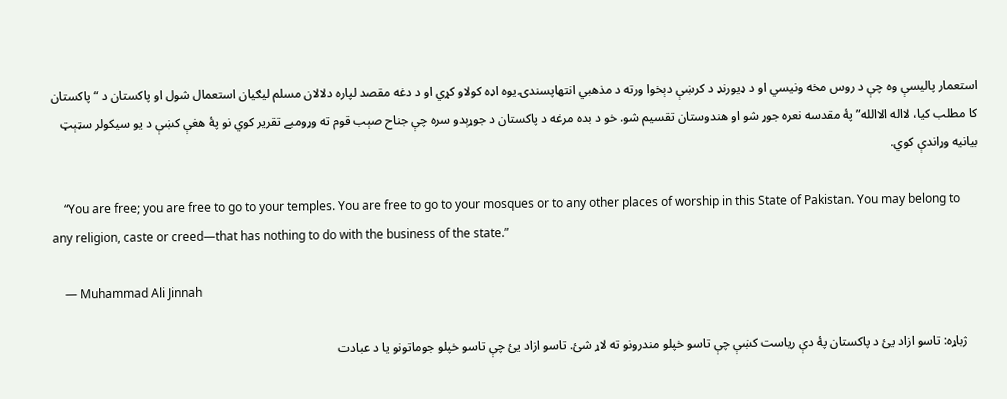استعمار پاليسې وه چې د روس مخه ونيسي او د ډيورنډ د کرښې دېخوا ورته د مذهبي انتهاپسندۍ يوه اډه کولاو کړي او د دغه مقصد لپاره دلالان مسلم ليګيان استعمال شول او پاکستان د “پاکستان کا مطلب کيا، لااله الاالله” پۀ مقدسه نعره جوړ شو او هندوستان تقسيم شو. خو د بده مرغه د پاکستان د جوړېدو سره چې جناح صېب قوم ته وړومبے تقرير کوي نو پۀ هغې کښې د يو سيکولر سټېټ بيانيه وړاندې کوي.

    “You are free; you are free to go to your temples. You are free to go to your mosques or to any other places of worship in this State of Pakistan. You may belong to any religion, caste or creed—that has nothing to do with the business of the state.”

    ― Muhammad Ali Jinnah

    ژباړه: تاسو ازاد يئ د پاکستان پۀ دې رياست کښې چې تاسو خپلو مندرونو ته لاړ شئ. تاسو ازاد يئ چې تاسو خپلو جوماتونو يا د عبادت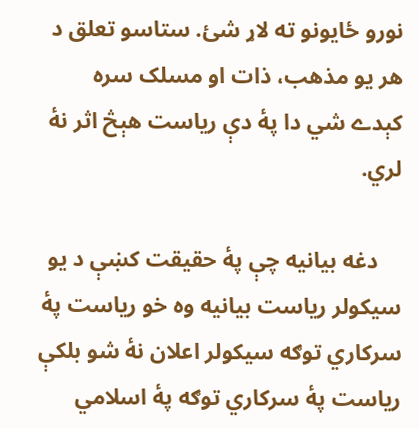نورو ځايونو ته لاړ شئ. ستاسو تعلق د هر يو مذهب، ذات او مسلک سره کېدے شي دا پۀ دې رياست هېڅ اثر نۀ لري.

    دغه بيانيه چې پۀ حقيقت کښې د يو سيکولر رياست بيانيه وه خو رياست پۀ سرکاري توګه سيکولر اعلان نۀ شو بلکې رياست پۀ سرکاري توګه پۀ اسلامي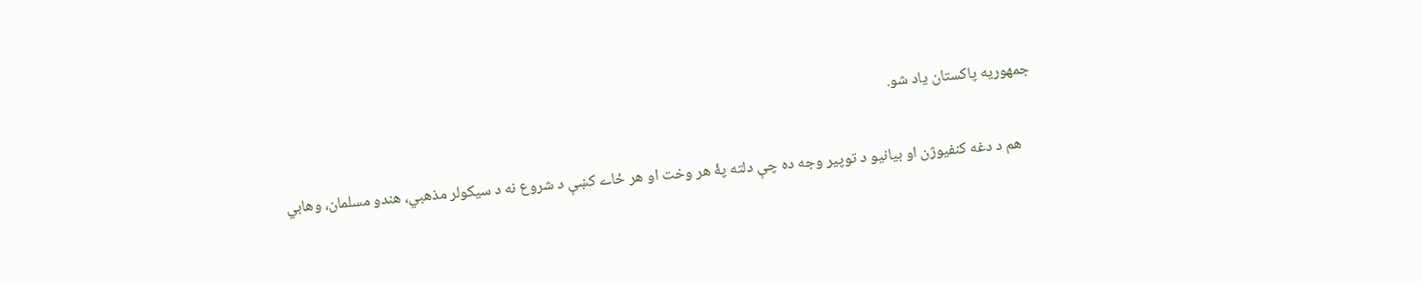جمهوريه پاکستان ياد شو.

    هم د دغه کنفيوژن او بيانيو د توپير وجه ده چې دلته پۀ هر وخت او هر ځاے کښې د شروع نه د سيکولر مذهبي، هندو مسلمان، وهابي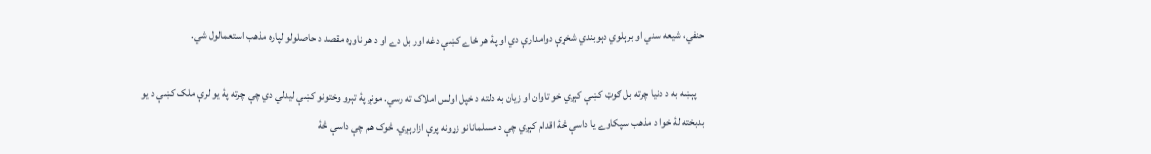حنفي، شيعه سني او برېلوي دېوبندي شخړې دوامدارې دي او پۀ هر ځاے کښې دغه اور بل دے او د هر ناوړه مقصد د حاصلولو لپاره مذهب استعمالول شي.

    پېښه به د دنيا چرته بل ګوټ کښې کېږي خو تاوان او زيان به دلته د خپل اولس املاک ته رسي. مونږ پۀ تېرو وختونو کښې ليدلي دي چې چرته پۀ يو لرې ملک کښې د يو بدبخته لۀ خوا د مذهب سپکاوے يا داسې څۀ اقدام کېږي چې د مسلمانانو زړونه پرې ازارېږي. څوک هم چې داسې څۀ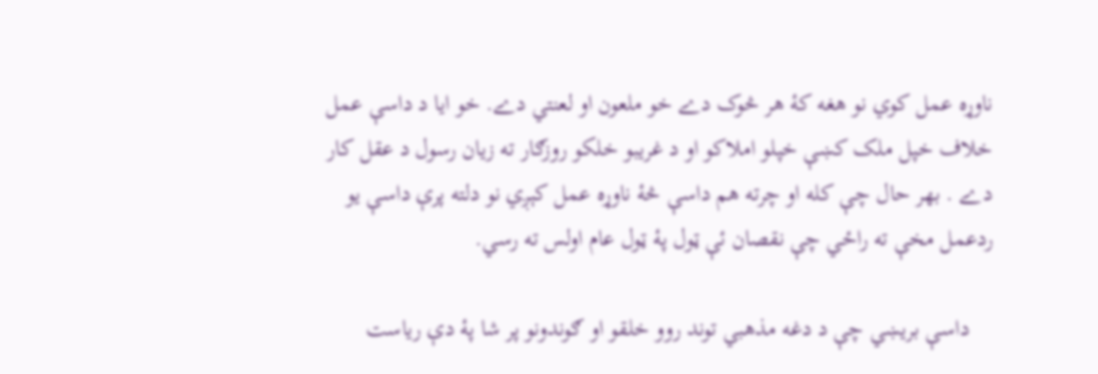ناوړه عمل کوي نو هغه کۀ هر څوک دے خو ملعون او لعنتي دے. خو ايا د داسې عمل خلاف خپل ملک کښې خپلو املاکو او د غريبو خلکو روزګار ته زيان رسول د عقل کار دے . بهر حال چې کله او چرته هم داسې څۀ ناوړه عمل کېږي نو دلته پرې داسې يو ردعمل مخې ته راځي چې نقصان ئې ټول پۀ ټول عام اولس ته رسي.

    داسې بريښي چې د دغه مذهبي توند روو خلقو او ګوندونو پر شا پۀ دې رياست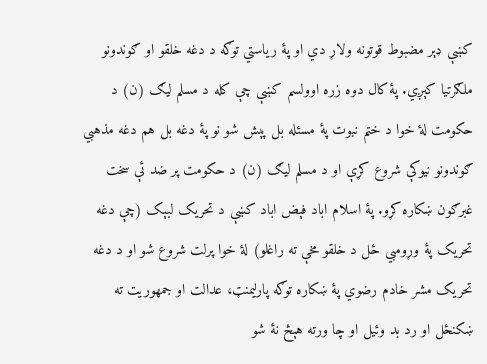کښې ډېر مضبوط قوتونه ولاړ دي او پۀ رياستي توګه د دغه خلقو او ګوندونو ملګرتيا کېږي. پۀ کال دوه زره اوولسم کښې چې کله د مسلم ليګ (ن) د حکومت لۀ خوا د ختم نبوت پۀ مسئله بل پېش شو نو پۀ دغه بل هم دغه مذهبي ګوندونو نيوکې شروع کړې او د مسلم ليګ (ن) د حکومت پر ضد ئې سخت غبرګون ښکاره کړو. پۀ اسلام اباد فېض اباد کښې د تحريک لبېک (چې دغه تحريک پۀ وړومبي ځل د خلقو مخې ته راغلو) لۀ خوا پرلت شروع شو او د دغه تحريک مشر خادم رضوي پۀ ښکاره توګه پارليمنټ، عدالت او جمهوريت ته ښکنځل او رد بد وئيل او چا ورته هېڅ نۀ شو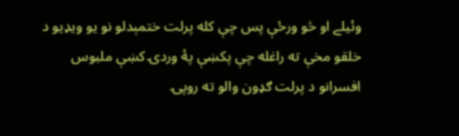وئيلے او څو ورځې پس چې کله پرلت ختمېدلو نو يو ويډيو د خلقو مخې ته راغله چې پکښې پۀ وردۍ کښې ملبوس افسرانو د پرلت ګډون والو ته روپۍ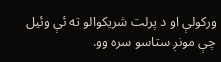ورکولې او د پرلت شريکوالو ته ئې وئيل چې مونږ ستاسو سره وو.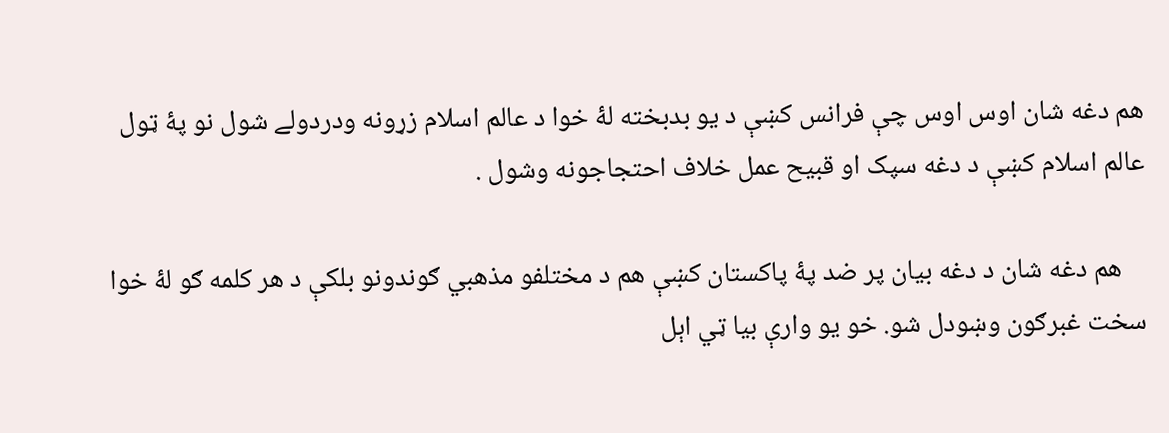هم دغه شان اوس اوس چې فرانس کښې د يو بدبخته لۀ خوا د عالم اسلام زړونه ودردولے شول نو پۀ ټول عالم اسلام کښې د دغه سپک او قبيح عمل خلاف احتجاجونه وشول .

    هم دغه شان د دغه بيان پر ضد پۀ پاکستان کښې هم د مختلفو مذهبي ګوندونو بلکې د هر کلمه ګو لۀ خوا سخت غبرګون وښودل شو. خو يو وارې بيا ټي اېل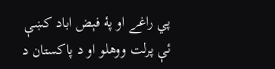پي راغے او پۀ فېض اباد کښې ئې پرلت ووهلو او د پاکستان د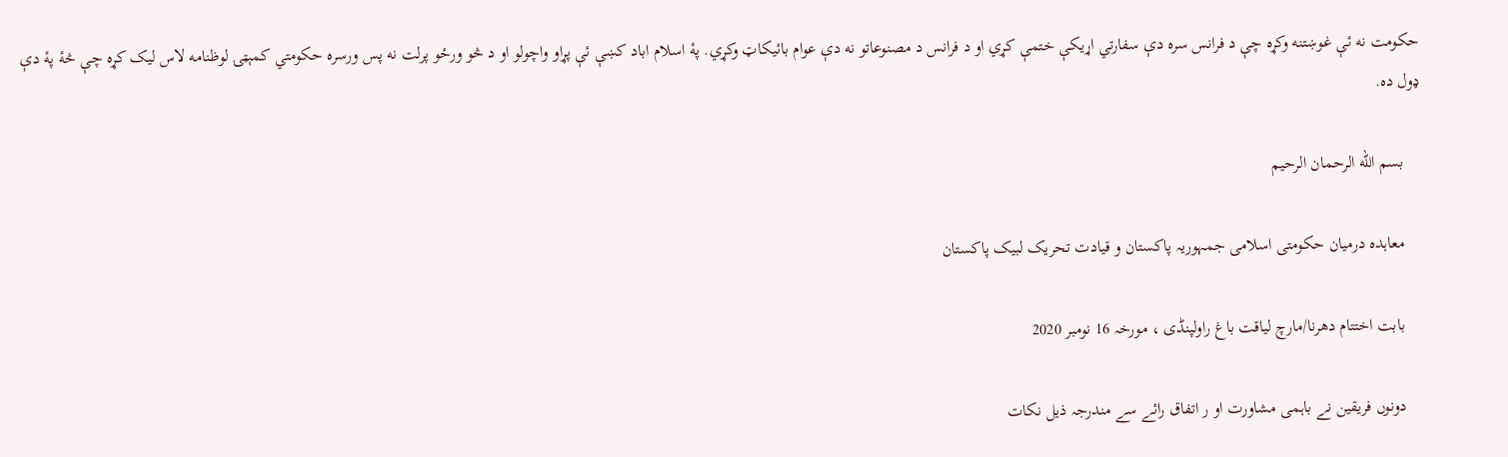حکومت نه ئې غوښتنه وکړه چې د فرانس سره دې سفارتي اړيکې ختمې کړي او د فرانس د مصنوعاتو نه دې عوام بائيکاټ وکړي. پۀ اسلام اباد کښې ئې پړاو واچولو او د څو ورځو پرلت نه پس ورسره حکومتي کمېټۍ لوظنامه لاس ليک کړه چې څۀ پۀ دې ډول ده.

    بسم الله الرحمان الرحيم

    معاہدہ درمیان حکومتی اسلامی جمہوریہ پاکستان و قیادت تحریک لبیک پاکستان

    بابت اختتام دھرنا/مارچ لیاقت باغ راولپنڈی ، مورخہ 16 نومبر 2020

    دونوں فریقین نے باہمی مشاورت او ر اتفاق رائے سے مندرجہ ذیل نکات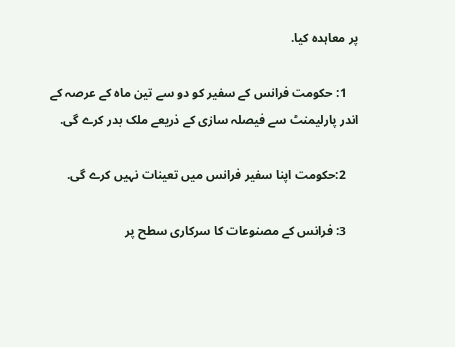پر معاہدہ کیا.

    1: حکومت فرانس کے سفیر کو دو سے تین ماہ کے عرصہ کے اندر پارلیمنٹ سے فیصلہ سازی کے ذریعے ملک بدر کرے گی.

    2:حکومت اپنا سفیر فرانس میں تعینات نہیں کرے گی.

    3: فرانس کے مصنوعات کا سرکاری سطح پر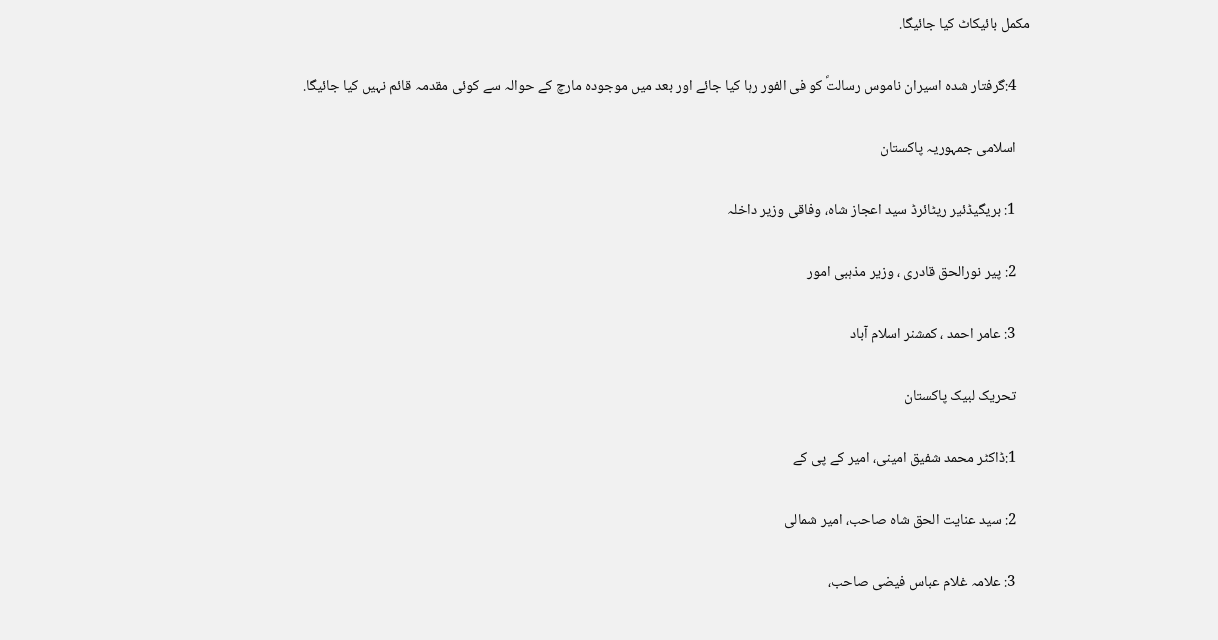مکمل بائیکاٹ کیا جائیگا.

    4:گرفتار شدہ اسیران ناموس رسالتؐ کو فی الفور رہا کیا جائے اور بعد میں موجودہ مارچ کے حوالہ سے کوئی مقدمہ قائم نہیں کیا جائیگا.

    اسلامی جمہوریہ پاکستان

    1: بریگیڈئیر ریٹائرڈ سید اعجاز شاہ، وفاقی وزیر داخلہ

    2: پیر نورالحق قادری ، وزیر مذہبی امور

    3: عامر احمد ، کمشنر اسلام آباد

    تحریک لبیک پاکستان

    1:ڈاکٹر محمد شفیق امینی، امیر کے پی کے

    2: سید عنایت الحق شاہ صاحب، امیر شمالی

    3: علامہ غلام عباس فیضی صاحب،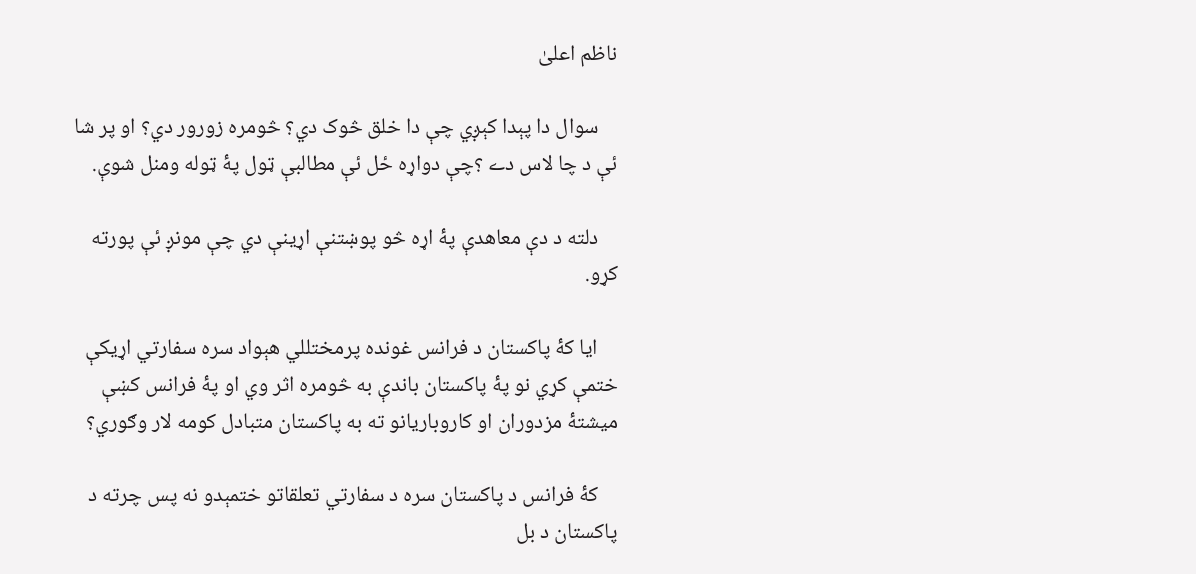ناظم اعلیٰ

    سوال دا پېدا کېږي چې دا خلق څوک دي؟ څومره زورور دي؟ او پر شا ئې د چا لاس دے ؟چې دواړه ځل ئې مطالبې ټول پۀ ټوله ومنل شوې.

    دلته د دې معاهدې پۀ اړه څو پوښتنې اړينې دي چې مونږ ئې پورته کړو.

    ايا کۀ پاکستان د فرانس غونده پرمختللي هېواد سره سفارتي اړيکې ختمې کړي نو پۀ پاکستان باندې به څومره اثر وي او پۀ فرانس کښې ميشتۀ مزدوران او کاروباريانو ته به پاکستان متبادل کومه لار وګوري؟

    کۀ فرانس د پاکستان سره د سفارتي تعلقاتو ختمېدو نه پس چرته د پاکستان د بل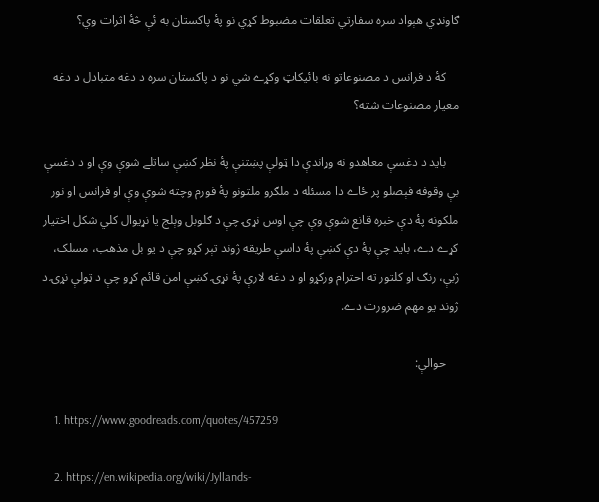ګاونډي هېواد سره سفارتي تعلقات مضبوط کړي نو پۀ پاکستان به ئې څۀ اثرات وي؟

    کۀ د فرانس د مصنوعاتو نه بائيکاټ وکړے شي نو د پاکستان سره د دغه متبادل د دغه معيار مصنوعات شته؟

    بايد د دغسې معاهدو نه وړاندې دا ټولې پښتنې پۀ نظر کښې ساتلے شوې وې او د دغسې بې وقوفه فېصلو پر ځاے دا مسئله د ملګرو ملتونو پۀ فورم وچته شوې وې او فرانس او نور ملکونه پۀ دې خبره قانع شوې وې چې اوس نړۍ چې د ګلوبل وېلج يا نړيوال کلي شکل اختيار کړے دے، بايد چې پۀ دې کښې پۀ داسې طريقه ژوند تېر کړو چې د يو بل مذهب، مسلک، ژبې، رنګ او کلتور ته احترام ورکړو او د دغه لارې پۀ نړۍ کښې امن قائم کړو چې د ټولې نړۍ د ژوند يو مهم ضرورت دے.

    حوالې:

    1. https://www.goodreads.com/quotes/457259

    2. https://en.wikipedia.org/wiki/Jyllands-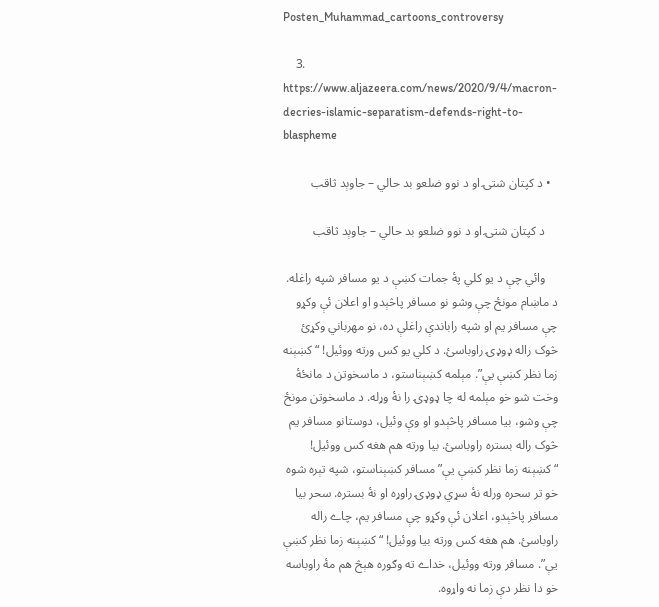Posten_Muhammad_cartoons_controversy

    3. https://www.aljazeera.com/news/2020/9/4/macron-decries-islamic-separatism-defends-right-to-blaspheme

  • د کپتان شتۍ او د نوو ضلعو بد حالي – جاوېد ثاقب

    د کپتان شتۍ او د نوو ضلعو بد حالي – جاوېد ثاقب

    وائي چې د يو کلي پۀ جمات کښې د يو مسافر شپه راغله. د ماښام مونځ چې وشو نو مسافر پاڅېدو او اعلان ئې وکړو چې مسافر يم او شپه راباندې راغلې ده، نو مهرباني وکړئ څوک راله ډوډۍ راوباسئ. د کلي يو کس ورته ووئيل! “کښېنه زما نظر کښې يې”. مېلمه کښېناستو، د ماسخوتن د مانځۀ وخت شو خو مېلمه له چا ډوډۍ را نۀ وړله. د ماسخوتن مونځ چې وشو، بيا مسافر پاڅېدو او وې وئيل، دوستانو مسافر يم څوک راله بستره راوباسئ. بيا ورته هم هغه کس ووئيل! “کښېنه زما نظر کښې يې” مسافر کښېناستو، شپه تېره شوه خو تر سحره ورله نۀ سړي ډوډۍ راوړه او نۀ بستره. سحر بيا مسافر پاڅېدو، اعلان ئې وکړو چې مسافر يم، چاے راله راوباسئ. هم هغه کس ورته بيا ووئيل! “کښېنه زما نظر کښې يې”. مسافر ورته ووئيل، خداے ته وګوره هېڅ هم مۀ راوباسه خو دا نظر دې زما نه واړوه.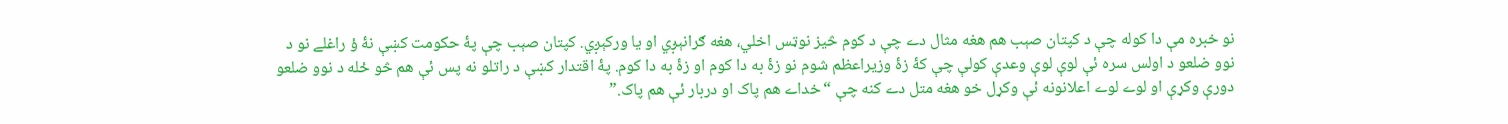نو خبره مې دا کوله چې د کپتان صېب هم هغه مثال دے چې د کوم څيز نوټس اخلي، هغه ګرانېږي او يا ورکېږي. کپتان صېب چې پۀ حکومت کښې نۀ ؤ راغلے نو د نوو ضلعو د اولس سره ئې لوې لوې وعدې کولې چې کۀ زۀ وزيراعظم شوم نو زۀ به دا کوم او زۀ به دا کوم. پۀ اقتدار کښې د راتلو نه پس ئې هم څو ځله د نوو ضلعو دورې وکړې او لوے لوے اعلانونه ئې وکړل خو هغه متل دے کنه چې “خداے هم پاک او دربار ئې هم پاک.”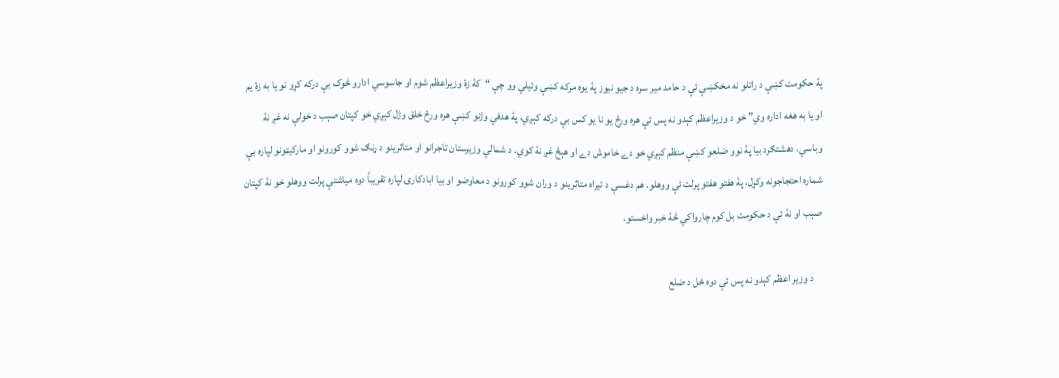پۀ حکومت کښې د راتلو نه مخکښې ئې د حامد مير سره د جيو نيوز پۀ يوه مرکه کښې وئيلي وو چې “کۀ زۀ وزيراعظم شوم او جاسوسي ادارو څوک بې درکه کړو نو يا به زۀ يم او يا به هغه اداره وي” خو د وزيراعظم کېدو نه پس ئې هره ورځ يو نا يو کس بې درکه کېږي، پۀ هدفي وژنو کښې هره ورځ خلق وژل کېږي خو کپتان صېب د خولې نه غږ نۀ وباسي. دهشتګرد بيا پۀ نوو ضلعو کښې منظم کېږي خو دے خاموش دے او هېڅ غږ نۀ کوي. د شمالي وزيرستان تاجرانو او متاثرينو د ړنګ شوو کورونو او مارکيټونو لپاره بې شماره احتجاجونه وکړل، پۀ هفتو هفتو پرلت ئې ووهلو. هم دغسې د تيراه متاثرينو د وران شوو کورونو د معاوضو او بيا ابادکارۍ لپاره تقريباً دوه مياشتې پرلت ووهلو خو نۀ کپتان صېب او نۀ ئې د حکومت بل کوم چارواکي څۀ خبر واخستو.

    د وزير اعظم کېدو نه پس ئې دوه ځل د ضلع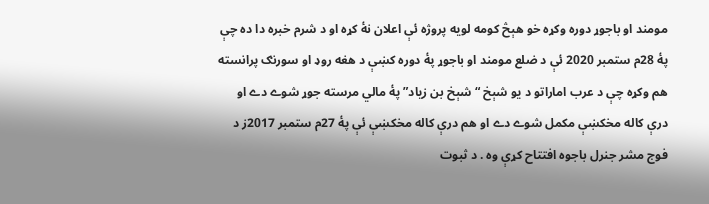مومند او باجوړ دوره وکړه خو هېڅ کومه لويه پروژه ئې اعلان نۀ کړه او د شرم خبره دا ده چې پۀ 28م ستمبر 2020 ئې د ضلع مومند او باجوړ پۀ دوره کښې د هغه روډ او سورنګ پرانسته هم وکړه چې د عرب اماراتو د يو شېخ “شېخ بن زياد” پۀ مالي مرسته جوړ شوے دے او درې کاله مخکښې مکمل شوے دے او هم درې کاله مخکښې ئې پۀ 27م ستمبر 2017ز د فوج مشر جنرل باجوه افتتاح کړې وه . د ثبوت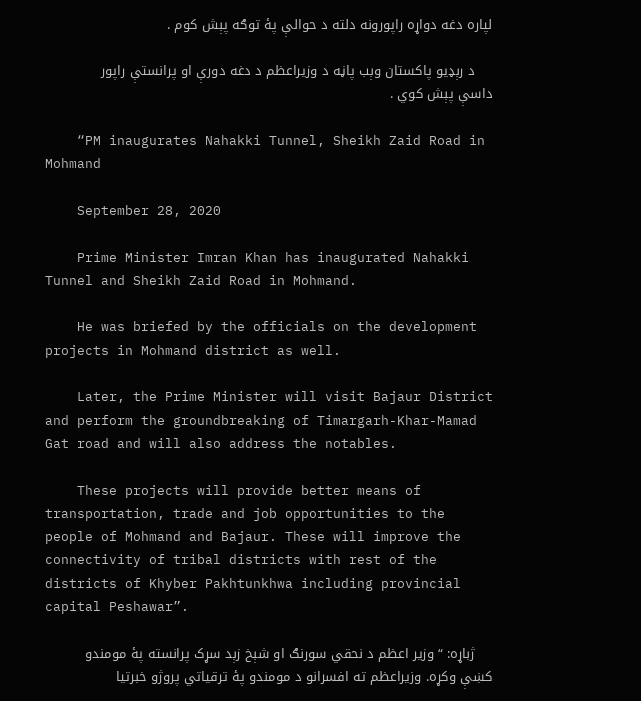لپاره دغه دواړه راپورونه دلته د حوالې پۀ توګه پېش کوم .

    د رېډيو پاکستان وېب پاڼه د وزيراعظم د دغه دورې او پرانستې راپور داسې پېش کوي .

    “PM inaugurates Nahakki Tunnel, Sheikh Zaid Road in Mohmand

    September 28, 2020

    Prime Minister Imran Khan has inaugurated Nahakki Tunnel and Sheikh Zaid Road in Mohmand.

    He was briefed by the officials on the development projects in Mohmand district as well.

    Later, the Prime Minister will visit Bajaur District and perform the groundbreaking of Timargarh-Khar-Mamad Gat road and will also address the notables.

    These projects will provide better means of transportation, trade and job opportunities to the people of Mohmand and Bajaur. These will improve the connectivity of tribal districts with rest of the districts of Khyber Pakhtunkhwa including provincial capital Peshawar”.

    ژباړه: “وزير اعظم د نحقي سورنګ او شېخ زېد سړک پرانسته پۀ مومندو کښې وکړه. وزيراعظم ته افسرانو د مومندو پۀ ترقياتي پروژو خبرتيا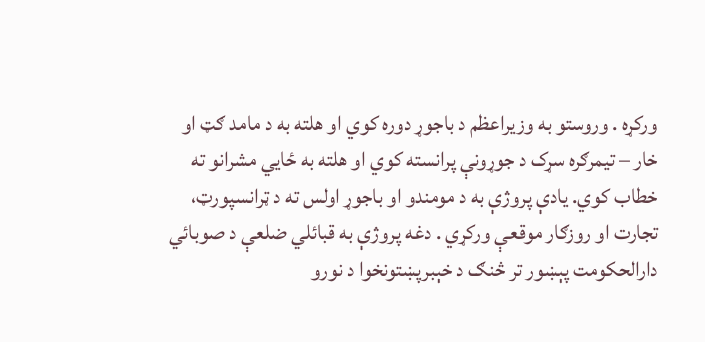ورکړه . وروستو به وزيراعظم د باجوړ دوره کوي او هلته به د مامد ګټ او خار – تيمرګره سړک د جوړونې پرانسته کوي او هلته به ځايي مشرانو ته خطاب کوي. يادې پروژې به د مومندو او باجوړ اولس ته د ټرانسپورټ، تجارت او روزګار موقعې ورکړي . دغه پروژې به قبائلي ضلعې د صوبائي دارالحکومت پېښور تر څنګ د خېبرپښتونخوا د نورو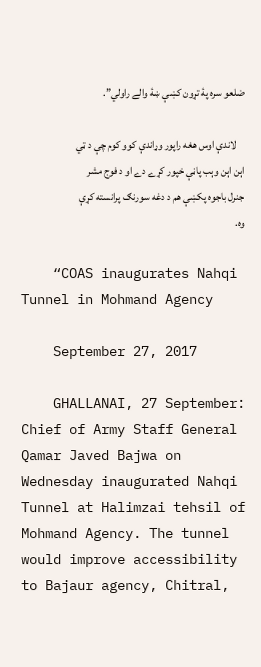ضلعو سره پۀ تړون کښې ښۀ والے راولي”.

    لاندې اوس هغه راپور وړاندې کوو کوم چې د ټي اېن اېن وېب پاڼې خپور کړے دے او د فوج مشر جنرل باجوه پکښې هم د دغه سورنګ پرانسته کړې وه.

    “COAS inaugurates Nahqi Tunnel in Mohmand Agency

    September 27, 2017

    GHALLANAI, 27 September: Chief of Army Staff General Qamar Javed Bajwa on Wednesday inaugurated Nahqi Tunnel at Halimzai tehsil of Mohmand Agency. The tunnel would improve accessibility to Bajaur agency, Chitral,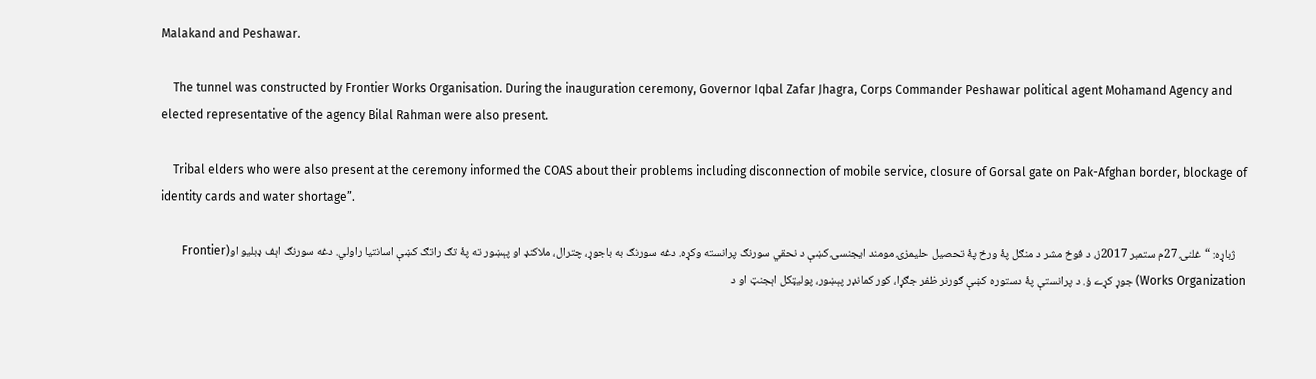Malakand and Peshawar.

    The tunnel was constructed by Frontier Works Organisation. During the inauguration ceremony, Governor Iqbal Zafar Jhagra, Corps Commander Peshawar political agent Mohamand Agency and elected representative of the agency Bilal Rahman were also present.

    Tribal elders who were also present at the ceremony informed the COAS about their problems including disconnection of mobile service, closure of Gorsal gate on Pak-Afghan border, blockage of identity cards and water shortage”.

    ژباړه: “غلنۍ 27م ستمبر 2017ز، د فوځ مشر د منګل پۀ ورځ پۀ تحصيل حليمزۍ مومند ايجنسۍ کښې د نحقي سورنګ پرانسته وکړه. دغه سورنګ به باجوړ، چترال، ملاکنډ او پېښور ته پۀ تګ راتګ کښې اسانتيا راولي. دغه سورنګ اېف ډبليو او(Frontier Works Organization) جوړ کړے ؤ. د پرانستې پۀ دستوره کښې ګورنر ظفر جګړا، کور کمانډر پېښور، پوليټکل اېجنټ او د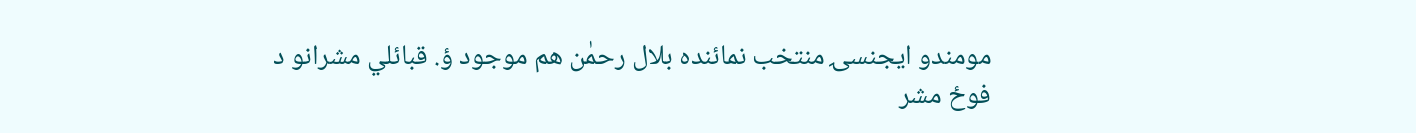مومندو ايجنسۍ منتخب نمائنده بلال رحمٰن هم موجود ؤ. قبائلي مشرانو د فوځ مشر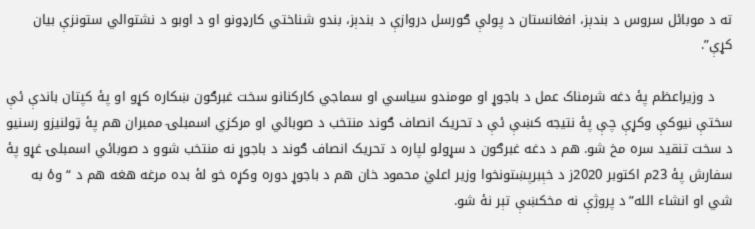ته د موبائل سروس د بندېز، افغانستان د پولې ګورسل دروازې د بندېز، بندو شناختي کارډونو او د اوبو د نشتوالي ستونزې بيان کړې”.

    د وزيراعظم پۀ دغه شرمناک عمل د باجوړ او مومندو سياسي او سماجي کارکنانو سخت غبرګون ښکاره کړو او پۀ کپتان باندې ئې سختې نيوکې وکړې چې پۀ نتيجه کښې ئې د تحريک انصاف ګوند منتخب د صوبائي او مرکزي اسمبلۍ ممبران هم پۀ ټولنيزو رسنيو د سخت تنقيد سره مخ شو. هم د دغه غبرګون د سړولو لپاره د تحريک انصاف ګوند د باجوړ نه منتخب شوو د صوبائي اسمبلۍ غړو پۀ سفارش پۀ 23م اکتوبر 2020ز د خېبرپښتونخوا وزير اعليٰ محمود خان هم د باجوړ دوره وکړه خو لۀ بده مرغه هغه هم د “وۀ به شي او انشاء الله”د پروژې نه مخکښې تېر نۀ شو.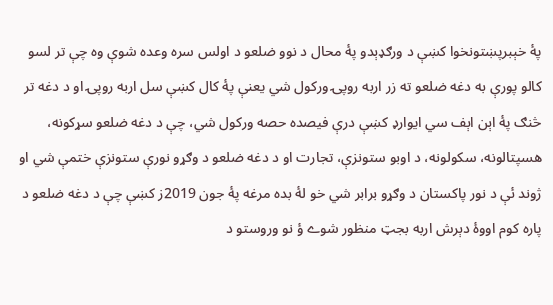پۀ خېبرپښتونخوا کښې د ورګډېدو پۀ محال د نوو ضلعو د اولس سره وعده شوې وه چې تر لسو کالو پورې به دغه ضلعو ته زر اربه روپۍ ورکول شي يعنې پۀ کال کښې سل اربه روپۍ او د دغه تر څنګ پۀ اېن اېف سي ايوارډ کښې درې فيصده حصه ورکول شي، چې د دغه ضلعو سړکونه، هسپتالونه، سکولونه، د اوبو ستونزې، تجارت او د دغه ضلعو د وګړو نورې ستونزې ختمې شي او ژوند ئې د نور پاکستان د وګړو برابر شي خو لۀ بده مرغه پۀ جون 2019ز کښې چې د دغه ضلعو د پاره کوم اووۀ دېرش اربه بجټ منظور شوے ؤ نو وروستو د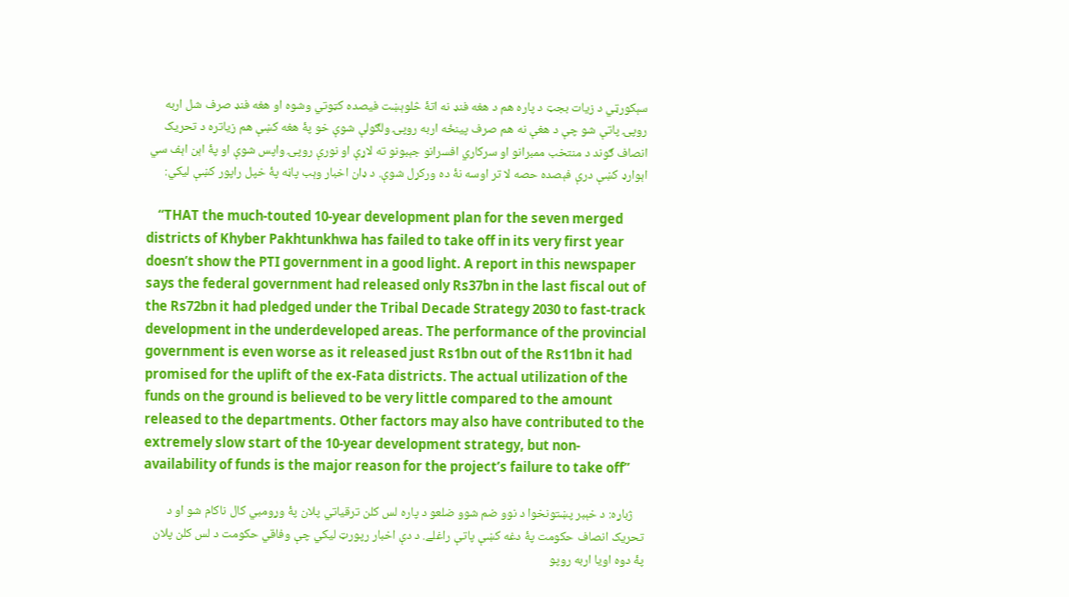سېکورټي د زيات بجټ د پاره هم د هغه فنډ نه اتۀ څلوېښت فيصده کټوتي وشوه او هغه فنډ صرف شل اربه روپۍ پاتې شو چې د هغې نه هم صرف پينځه اربه روپۍ ولګولې شوې خو پۀ هغه کښې هم زياتره د تحريک انصاف ګوند د منتخب ممبرانو او سرکاري افسرانو جېبونو ته لاړې او نورې روپۍ واپس شوې او پۀ اېن اېف سي اېوارډ کښې درې فېصده حصه لا تر اوسه نۀ ده ورکړل شوې. د ډان اخبار وېب پاڼه پۀ خپل راپور کښې ليکي:

    “THAT the much-touted 10-year development plan for the seven merged districts of Khyber Pakhtunkhwa has failed to take off in its very first year doesn’t show the PTI government in a good light. A report in this newspaper says the federal government had released only Rs37bn in the last fiscal out of the Rs72bn it had pledged under the Tribal Decade Strategy 2030 to fast-track development in the underdeveloped areas. The performance of the provincial government is even worse as it released just Rs1bn out of the Rs11bn it had promised for the uplift of the ex-Fata districts. The actual utilization of the funds on the ground is believed to be very little compared to the amount released to the departments. Other factors may also have contributed to the extremely slow start of the 10-year development strategy, but non-availability of funds is the major reason for the project’s failure to take off”

    ژباړه: د خېبر پښتونخوا د نوو ضم شوو ضلعو د پاره لس کلن ترقياتي پلان پۀ وړومبي کال ناکام شو او د تحريک انصاف حکومت پۀ دغه کښې پاتې راغلے. د دې اخبار رپورټ ليکي چې وفاقي حکومت د لس کلن پلان پۀ دوه اويا اربه روپو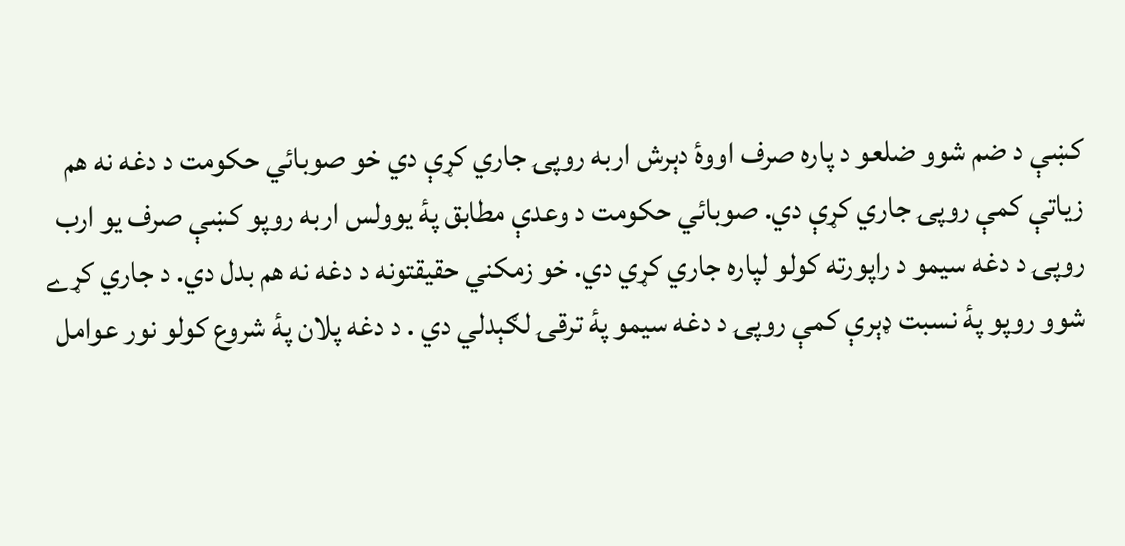کښې د ضم شوو ضلعو د پاره صرف اووۀ دېرش اربه روپۍ جاري کړې دي خو صوبائي حکومت د دغه نه هم زياتې کمې روپۍ جاري کړې دي. صوبائي حکومت د وعدې مطابق پۀ يوولس اربه روپو کښې صرف يو ارب روپۍ د دغه سيمو د راپورته کولو لپاره جاري کړي دي. خو زمکني حقيقتونه د دغه نه هم بدل دي. د جاري کړے شوو روپو پۀ نسبت ډېرې کمې روپۍ د دغه سيمو پۀ ترقۍ لګېدلي دي . د دغه پلان پۀ شروع کولو نور عوامل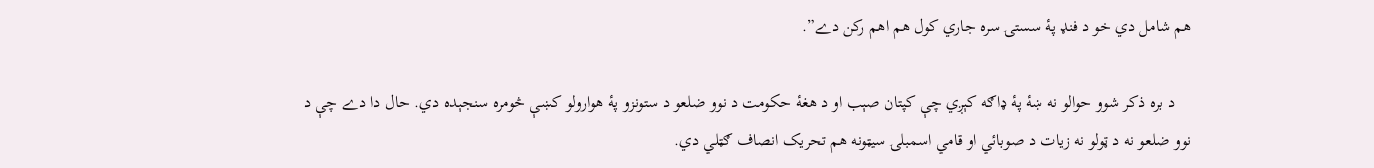هم شامل دي خو د فنډ پۀ سستۍ سره جاري کول هم اهم رکن دے”.

    د بره ذکر شوو حوالو نه ښۀ پۀ ډاګه کېږي چې کپتان صېب او د هغۀ حکومت د نوو ضلعو د ستونزو پۀ هوارولو کښې څومره سنجېده دي. حال دا دے چې د نوو ضلعو نه د ټولو نه زيات د صوبائي او قامي اسمبلۍ سيټونه هم تحريک انصاف ګټلي دي.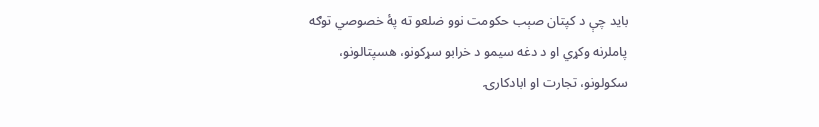بايد چې د کپتان صېب حکومت نوو ضلعو ته پۀ خصوصي توګه پاملرنه وکړي او د دغه سيمو د خرابو سړکونو، هسپتالونو، سکولونو، تجارت او ابادکارۍ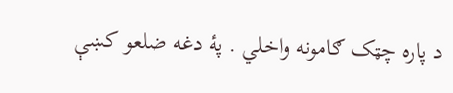د پاره چټک ګامونه واخلي . پۀ دغه ضلعو کښې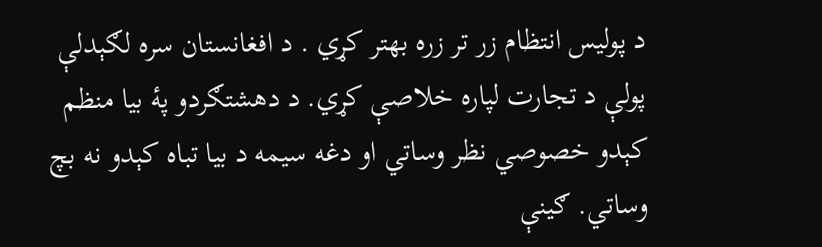د پوليس انتظام زر تر زره بهتر کړي . د افغانستان سره لګېدلې پولې د تجارت لپاره خلاصې کړي. د دهشتګردو پۀ بيا منظم کېدو خصوصي نظر وساتي او دغه سيمه د بيا تباه کېدو نه بچ وساتي. ګينې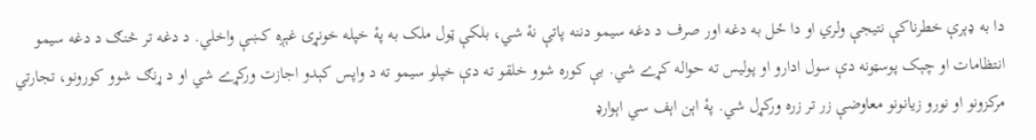دا به ډېرې خطرناکې نتيجې ولري او دا ځل به دغه اور صرف د دغه سيمو دننه پاتې نۀ شي، بلکې ټول ملک به پۀ خپله خونړۍ غېږه کښې واخلي. د دغه تر څنګ د دغه سيمو انتظامات او چېک پوسټونه دې سول ادارو او پوليس ته حواله کړے شي. بې کوره شوو خلقو ته دې خپلو سيمو ته د واپس کېدو اجازت ورکړے شي او د ړنګ شوو کورونو، تجارتي مرکزونو او نورو زيانونو معاوضې زر تر زره ورکړل شي. پۀ اېن اېف سي اېوارډ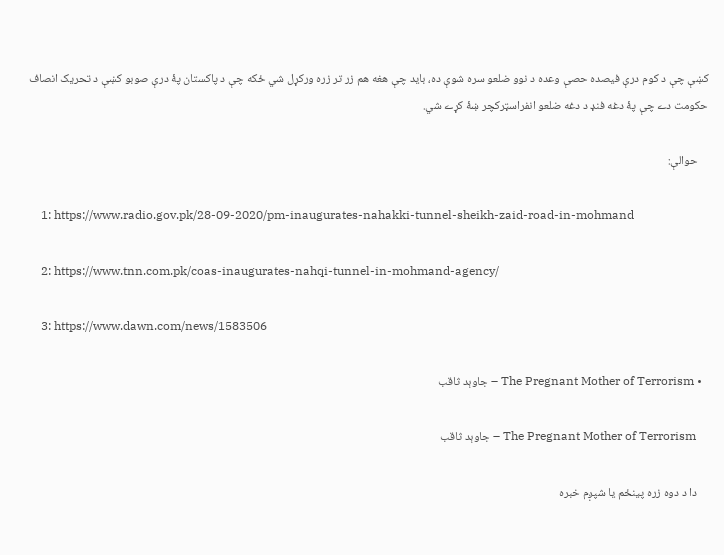کښې چې د کوم درې فيصده حصې وعده د نوو ضلعو سره شوې ده، بايد چې هغه هم زر تر زره ورکړل شي ځکه چې د پاکستان پۀ درې صوبو کښې د تحريک انصاف حکومت دے چې پۀ دغه فنډ د دغه ضلعو انفراسټرکچر ښۀ کړے شي.

    حوالې:

    1: https://www.radio.gov.pk/28-09-2020/pm-inaugurates-nahakki-tunnel-sheikh-zaid-road-in-mohmand

    2: https://www.tnn.com.pk/coas-inaugurates-nahqi-tunnel-in-mohmand-agency/

    3: https://www.dawn.com/news/1583506

  • The Pregnant Mother of Terrorism – جاوېد ثاقب

    The Pregnant Mother of Terrorism – جاوېد ثاقب

    دا د دوه زره پينځم يا شپږم خبره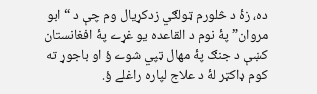ده، زۀ د څلورم ټولګي زدکړيال وم چې د “ابو مروان” پۀ نوم د القاعده يو غړے پۀ افغانستان کښې د جنګ پۀ مهال ټپي شوے ؤ او باجوړ ته کوم ډاکټر لۀ د علاج لپاره راغلے ؤ.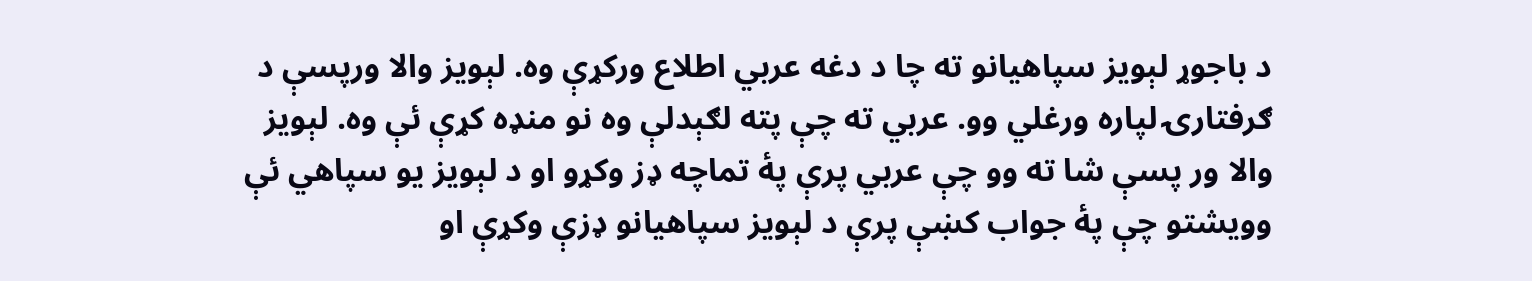د باجوړ لېويز سپاهيانو ته چا د دغه عربي اطلاع ورکړې وه. لېويز والا ورپسې د ګرفتارۍ لپاره ورغلي وو. عربي ته چې پته لګېدلې وه نو منډه کړې ئې وه. لېويز والا ور پسې شا ته وو چې عربي پرې پۀ تماچه ډز وکړو او د لېويز يو سپاهي ئې وويشتو چې پۀ جواب کښې پرې د لېويز سپاهيانو ډزې وکړې او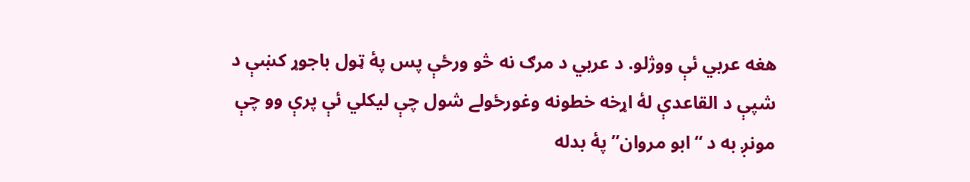هغه عربي ئې ووژلو. د عربي د مرګ نه څو ورځې پس پۀ ټول باجوړ کښې د شپې د القاعدې لۀ اړخه خطونه وغورځولے شول چې ليکلي ئې پرې وو چې مونږ به د “ابو مروان” پۀ بدله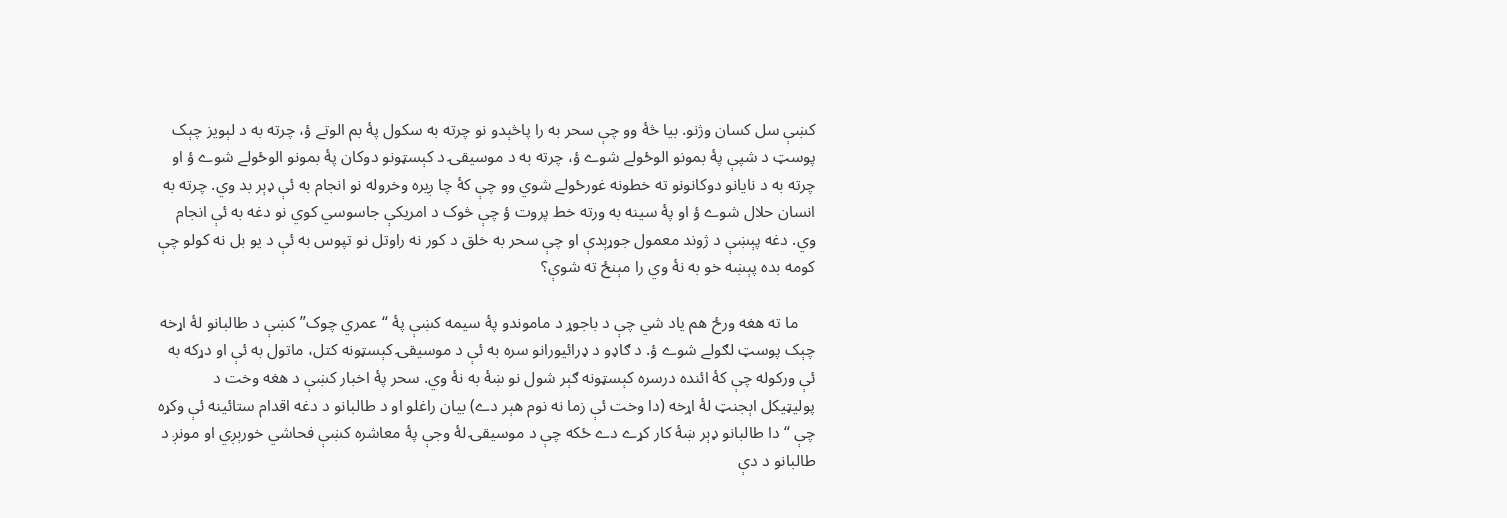کښې سل کسان وژنو. بيا څۀ وو چې سحر به را پاڅېدو نو چرته به سکول پۀ بم الوتے ؤ، چرته به د لېويز چېک پوسټ د شپې پۀ بمونو الوځولے شوے ؤ، چرته به د موسيقۍ د کېسټونو دوکان پۀ بمونو الوځولے شوے ؤ او چرته به د نايانو دوکانونو ته خطونه غورځولے شوي وو چې کۀ چا ږيره وخروله نو انجام به ئې ډېر بد وي. چرته به انسان حلال شوے ؤ او پۀ سينه به ورته خط پروت ؤ چې څوک د امريکې جاسوسي کوي نو دغه به ئې انجام وي. دغه پېښې د ژوند معمول جوړېدې او چې سحر به خلق د کور نه راوتل نو تپوس به ئې د يو بل نه کولو چې کومه بده پېښه خو به نۀ وي را مېنځ ته شوې؟

    ما ته هغه ورځ هم ياد شي چې د باجوړ د ماموندو پۀ سيمه کښې پۀ “عمري چوک” کښې د طالبانو لۀ اړخه چېک پوسټ لګولے شوے ؤ. د ګاډو د ډرائيورانو سره به ئې د موسيقۍ کېسټونه کتل، ماتول به ئې او دړکه به ئې ورکوله چې کۀ ائنده درسره کېسټونه ګېر شول نو ښۀ به نۀ وي. سحر پۀ اخبار کښې د هغه وخت د پوليټيکل اېجنټ لۀ اړخه (دا وخت ئې زما نه نوم هېر دے) بيان راغلو او د طالبانو د دغه اقدام ستائينه ئې وکړه چې “دا طالبانو ډېر ښۀ کار کړے دے ځکه چې د موسيقۍ لۀ وجې پۀ معاشره کښې فحاشي خورېږي او مونږ د طالبانو د دې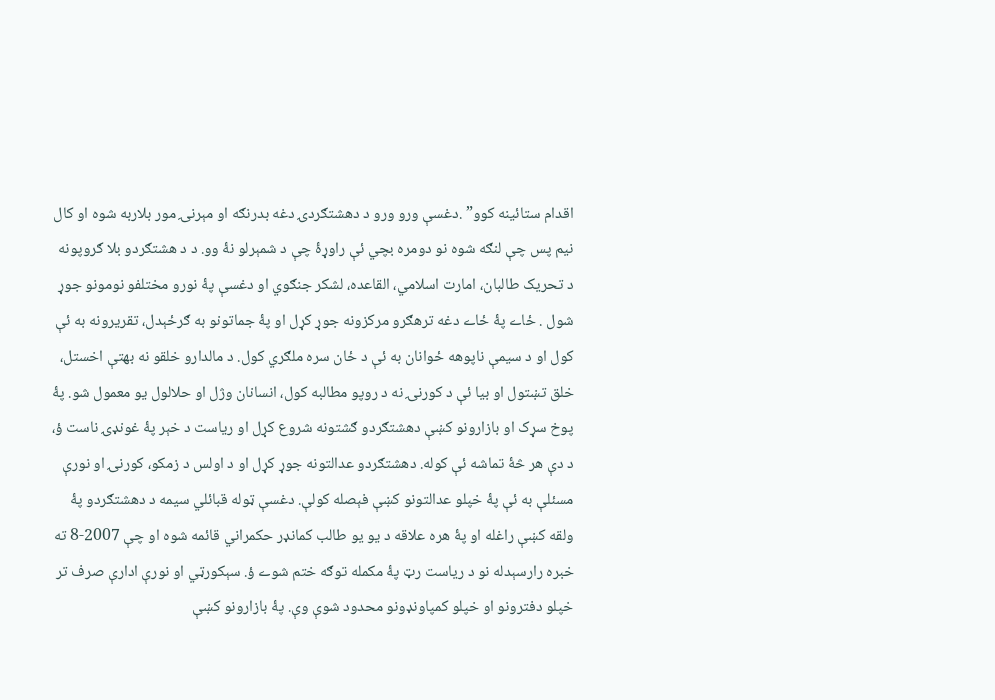اقدام ستائينه کوو” .دغسې ورو ورو د دهشتګردۍ دغه بدرنګه او مېرنۍ مور بلاربه شوه او کال نيم پس چې لنګه شوه نو دومره بچي ئې راوړۀ چې د شمېرلو نۀ وو. د د هشتګردو بلا ګروپونه د تحريک طالبان، امارت اسلامي، القاعده، لشکر جنګوي او دغسې پۀ نورو مختلفو نومونو جوړ شول . ځاے پۀ ځاے دغه ترهګرو مرکزونه جوړ کړل او پۀ جماتونو به ګرځېدل، تقريرونه به ئې کول او د سيمې ناپوهه ځوانان به ئې د ځان سره ملګري کول. د مالدارو خلقو نه بهتې اخستل، خلق تښتول او بيا ئې د کورنۍ نه د روپو مطالبه کول، انسانان وژل او حلالول يو معمول شو. پۀ پوخ سړک او بازارونو کښې دهشتګردو ګشتونه شروع کړل او رياست د خېر پۀ غونډۍ ناست ؤ، د دې هر څۀ تماشه ئې کوله. دهشتګردو عدالتونه جوړ کړل او د اولس د زمکو، کورنۍ او نورې مسئلې به ئې پۀ خپلو عدالتونو کښې فېصله کولې. دغسې ټوله قبائلي سيمه د دهشتګردو پۀ ولقه کښې راغله او پۀ هره علاقه د يو يو طالب کمانډر حکمراني قائمه شوه او چې 2007-8 ته خبره رارسېدله نو د رياست رټ پۀ مکمله توګه ختم شوے ؤ. سېکورټي او نورې ادارې صرف تر خپلو دفترونو او خپلو کمپاونډونو محدود شوې وې. پۀ بازارونو کښې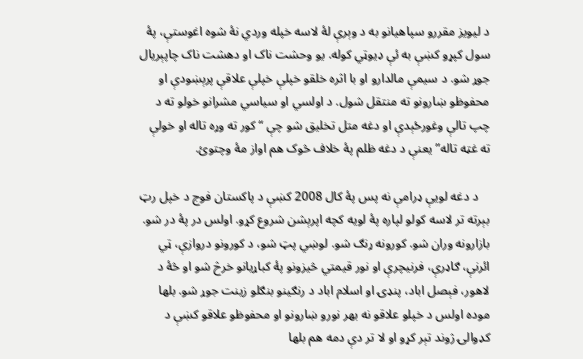د ليويز مقررو سپاهيانو به د وېرې لۀ لاسه خپله وردي نۀ شوه اغوستې، پۀ سول کپړو کښې به ئې ډيوټي کوله. يو وحشت ناک او دهشت ناک چاپېريال جوړ شو. د سيمې مالدارو او با اثره خلقو خپلې خپلې علاقې پرېښودې او محفوظو ښارونو ته منتقل شول. د اولسي او سياسي مشرانو خولو ته د چپ تالې وغورځېدې او دغه متل تخليق شو چې “کور ته وړه تاله او خولې ته غټه تاله” يعنې د دغه ظلم پۀ خلاف څوک هم اواز مۀ وچتوئ.

    د دغه لويې ډرامې نه پس پۀ کال 2008 کښې د پاکستان فوج د خپل رټ بېرته تر لاسه کولو لپاره پۀ لويه کچه اپرېشن شروع کړو. اولس در پۀ در شو. بازارونه وران شو. کورونه ړنګ شو. لوښي پټ شو، د کورونو دروازې، ټي ائرنې، ګاډرې، فرنيچرې او نور قيمتي څيزونو پۀ کباړيانو خرڅ شو او څۀ د لاهور، فېصل اباد، پنډۍ او اسلام اباد د رنګينو بنګلو زينت جوړ شو. بلها موده اولس د خپلو علاقو نه بهر نورو ښارونو او محفوظو علاقو کښې د کډوالۍ ژوند تېر کړو او لا تر دې دمه هم بلها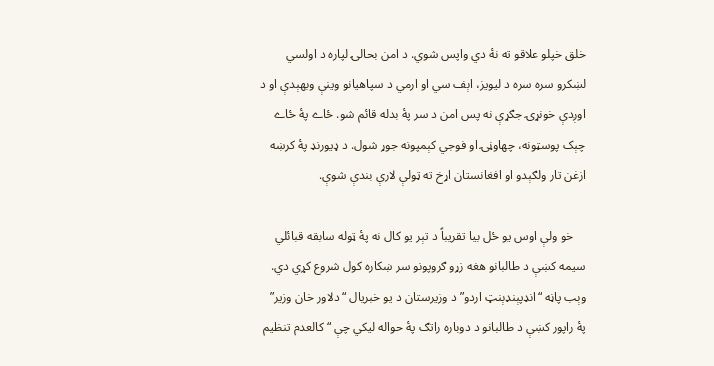خلق خپلو علاقو ته نۀ دي واپس شوي. د امن بحالۍ لپاره د اولسي لښکرو سره سره د ليويز، اېف سي او ارمي د سپاهيانو وينې وبهېدې او د اوږدې خونړۍ جګړې نه پس امن د سر پۀ بدله قائم شو. ځاے پۀ ځاے چېک پوسټونه، چهاوڼۍ او فوجي کېمپونه جوړ شول. د ډيورنډ پۀ کرښه ازغن تار ولګېدو او افغانستان اړخ ته ټولې لارې بندې شوې.

    خو ولې اوس يو ځل بيا تقريباً د تېر يو کال نه پۀ ټوله سابقه قبائلي سيمه کښې د طالبانو هغه زړو ګروپونو سر ښکاره کول شروع کړي دي. وېب پاڼه “انډپېنډېنټ اردو” د وزيرستان د يو خبريال “دلاور خان وزير” پۀ راپور کښې د طالبانو د دوباره راتګ پۀ حواله ليکي چې “کالعدم تنظیم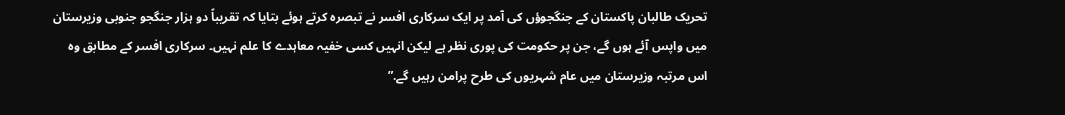تحریک طالبان پاکستان کے جنگجوؤں کی آمد پر ایک سرکاری افسر نے تبصرہ کرتے ہوئے بتایا کہ تقریباً دو ہزار جنگجو جنوبی وزیرستان میں واپس آئے ہوں گے، جن پر حکومت کی پوری نظر ہے لیکن انہیں کسی خفیہ معاہدے کا علم نہیں۔ سرکاری افسر کے مطابق وہ اس مرتبہ وزیرستان میں عام شہریوں کی طرح پرامن رہیں گے.”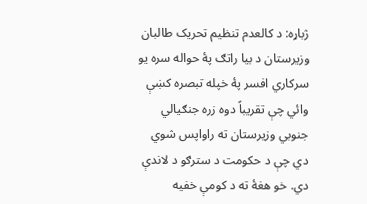ژباړه: د کالعدم تنظيم تحريک طالبان وزيرستان د بيا راتګ پۀ حواله سره يو سرکاري افسر پۀ خپله تبصره کښې وائي چې تقريباً دوه زره جنګيالي جنوبي وزيرستان ته راواپس شوي دي چې د حکومت د سترګو د لاندې دي. خو هغۀ ته د کومې خفيه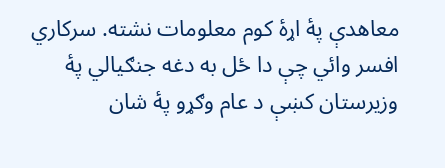معاهدې پۀ اړۀ کوم معلومات نشته. سرکاري افسر وائي چې دا ځل به دغه جنګيالي پۀ وزيرستان کښې د عام وګړو پۀ شان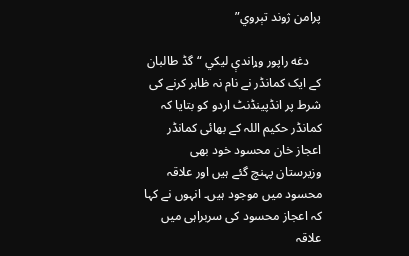پرامن ژوند تېروي”

    دغه راپور وړاندې ليکي “گڈ طالبان کے ایک کمانڈر نے نام نہ ظاہر کرنے کی شرط پر انڈپینڈنٹ اردو کو بتایا کہ کمانڈر حکیم اللہ کے بھائی کمانڈر اعجاز خان محسود خود بھی وزیرستان پہنچ گئے ہیں اور علاقہ محسود میں موجود ہیں۔ انہوں نے کہا کہ اعجاز محسود کی سربراہی میں علاقہ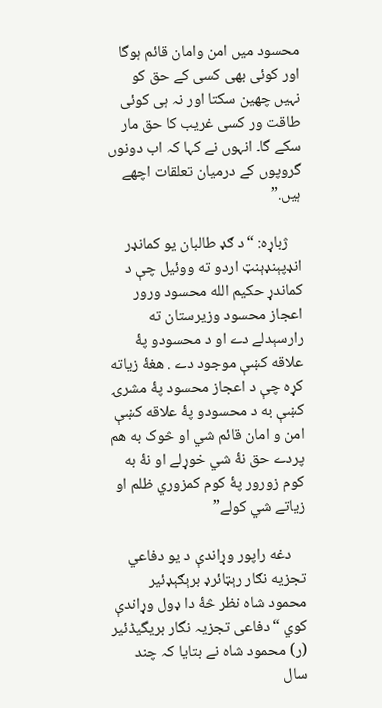محسود میں امن وامان قائم ہوگا اور کوئی بھی کسی کے حق کو نہیں چھین سکتا اور نہ ہی کوئی طاقت ور کسی غریب کا حق مار سکے گا۔ انہوں نے کہا کہ اب دونوں گروپوں کے درمیان تعلقات اچھے ہیں.”

    ژباړه: “د ګډ طالبان يو کمانډر انډپېنډېنټ اردو ته ووئيل چې د کماندړ حکيم الله محسود ورور اعجاز محسود وزيرستان ته رارسېدلے دے او د محسودو پۀ علاقه کښې موجود دے . هغۀ زياته کړه چې د اعجاز محسود پۀ مشرۍ کښې به د محسودو پۀ علاقه کښې امن و امان قائم شي او څوک به هم پردے حق نۀ شي خوړلے او نۀ به کوم زورور پۀ کوم کمزوري ظلم او زياتے شي کولے”

    دغه راپور وړاندې د يو دفاعي تجزيه نګار رېټائرډ برېګېډئير محمود شاه نظر څۀ دا ډول وړاندې کوي “دفاعی تجزیہ نگار بریگیڈئیر (ر) محمود شاہ نے بتایا کہ چند سال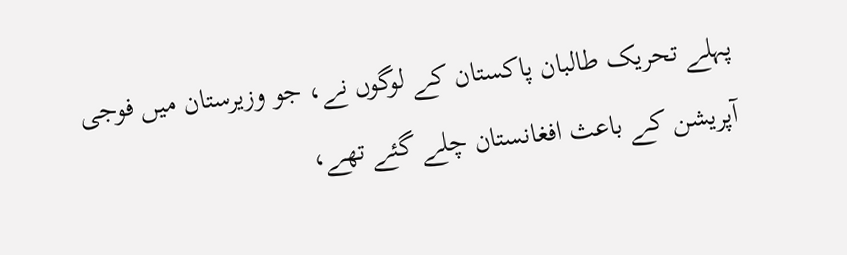پہلے تحریک طالبان پاکستان کے لوگوں نے، جو وزیرستان میں فوجی آپریشن کے باعث افغانستان چلے گئے تھے،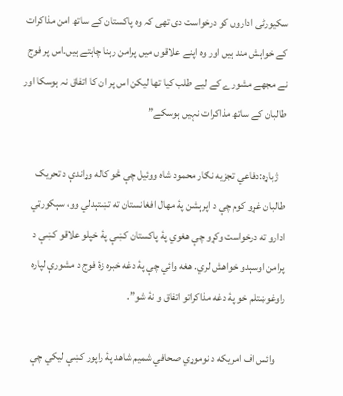سکیورٹی اداروں کو درخواست دی تھی کہ وہ پاکستان کے ساتھ امن مذاکرات کے خواہش مند ہیں اور وہ اپنے علاقوں میں پرامن رہنا چاہتے ہیں۔اس پر فوج نے مجھے مشورے کے لیے طلب کیا تھا لیکن اس پر ان کا اتفاق نہ ہوسکا اور طالبان کے ساتھ مذاکرات نہیں ہوسکے”

    ژباړه:دفاعي تجزيه نګار محمود شاه ووئيل چې څو کاله وړاندې د تحريک طالبان غړو کوم چې د اپرېشن پۀ مهال افغانستان ته تښتېدلي وو، سېکورټي ادارو ته درخواست وکړو چې هغوي پۀ پاکستان کښې پۀ خپلو علاقو کښې د پرامن اوسېدو خواهش لري. هغه وائي چې پۀ دغه خبره زۀ فوج د مشورې لپاره راوغوښتلم خو پۀ دغه مذاکراتو اتفاق و نۀ شو”.

    وائس اف امريکه د نوموړي صحافي شميم شاهد پۀ راپور کښې ليکي چې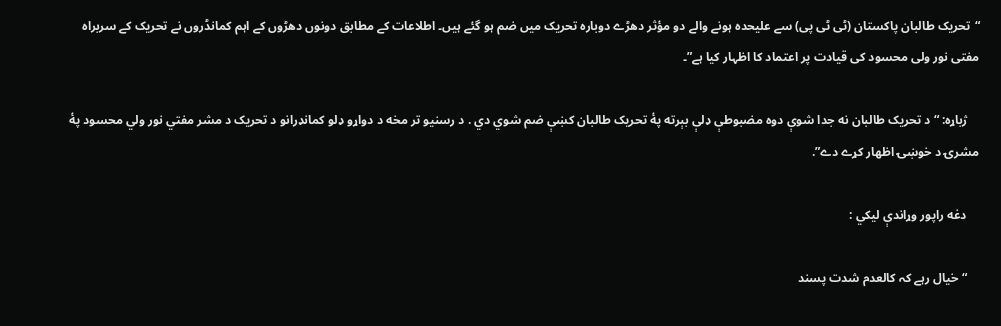“تحریک طالبان پاکستان (ٹی ٹی پی) سے علیحدہ ہونے والے دو مؤثر دھڑے دوبارہ تحریک میں ضم ہو گئے ہیں۔ اطلاعات کے مطابق دونوں دھڑوں کے اہم کمانڈروں نے تحریک کے سربراہ مفتی نور ولی محسود کی قیادت پر اعتماد کا اظہار کیا ہے”۔

    ژباړه: “د تحريک طالبان نه جدا شوې دوه مضبوطې ډلې بېرته پۀ تحريک طالبان کښې ضم شوي دي . د رسنيو تر مخه د دواړو ډلو کمانډرانو د تحريک د مشر مفتي نور ولي محسود پۀ مشرۍ د خوښۍ اظهار کړے دے”.

    دغه راپور وړاندې ليکي :

    “خیال رہے کہ کالعدم شدت پسند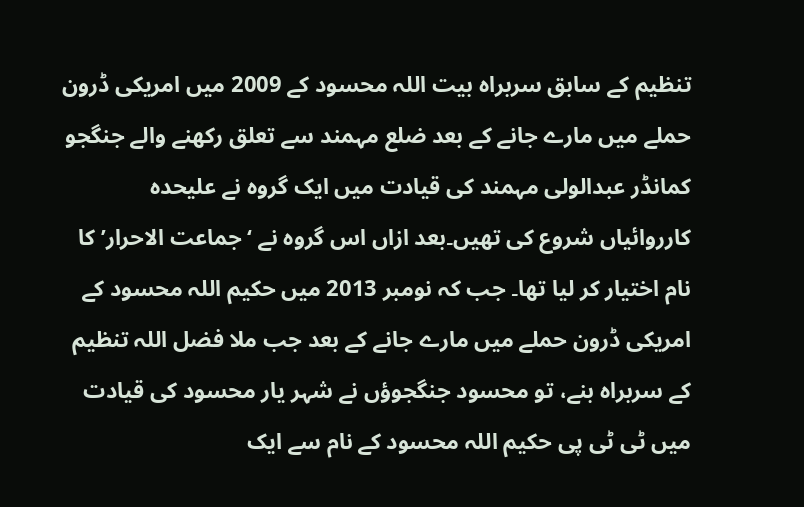تنظیم کے سابق سربراہ بیت اللہ محسود کے 2009 میں امریکی ڈرون حملے میں مارے جانے کے بعد ضلع مہمند سے تعلق رکھنے والے جنگجو کمانڈر عبدالولی مہمند کی قیادت میں ایک گروہ نے علیحدہ کارروائیاں شروع کی تھیں۔بعد ازاں اس گروہ نے ‘جماعت الاحرار’ کا نام اختیار کر لیا تھا۔ جب کہ نومبر 2013 میں حکیم اللہ محسود کے امریکی ڈرون حملے میں مارے جانے کے بعد جب ملا فضل اللہ تنظیم کے سربراہ بنے، تو محسود جنگجوؤں نے شہر یار محسود کی قیادت میں ٹی ٹی پی حکیم اللہ محسود کے نام سے ایک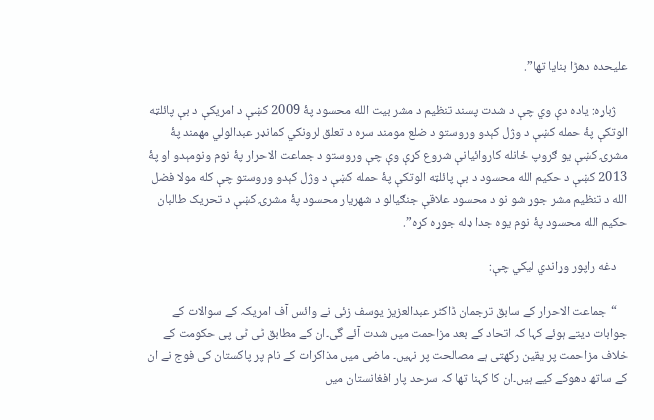علیحدہ دھڑا بنایا تھا”.

    ژباړه: ياده دې وي چې د شدت پسند تنظيم د مشر بيت الله محسود پۀ 2009 کښې د امريکې د بې پائلټه الوتکې پۀ حمله کښې د وژل کېدو وروستو د ضلع مومند سره د تعلق لرونکي کمانډر عبدالولي مهمند پۀ مشرۍ کښې يو ګروپ ځانله کاروائيانې شروع کړې وې چې وروستو د جماعت الاحرار پۀ نوم ونومېدو او پۀ 2013 کښې د حکيم الله محسود د بې پائلټه الوتکې پۀ حمله کښې د وژل کېدو وروستو چې کله مولا فضل الله د تنظيم مشر جوړ شو نو د محسود علاقې جنګيالو د شهريار محسود پۀ مشرۍ کښې د تحريک طالبان حکيم الله محسود پۀ نوم يوه جدا ډله جوړه کړه”.

    دغه راپور وړاندي ليکي چې:

    “جماعت الاحرار کے سابق ترجمان ڈاکٹر عبدالعزیز یوسف زئی نے وائس آف امریکہ کے سوالات کے جوابات دیتے ہوئے کہا کہ اتحاد کے بعد مزاحمت میں شدت آئے گی۔ان کے مطابق ٹی ٹی پی حکومت کے خلاف مزاحمت پر یقین رکھتی ہے مصالحت پر نہیں۔ ماضی میں مذاکرات کے نام پر پاکستان کی فوج نے ان کے ساتھ دھوکے کیے ہیں۔ان کا کہنا تھا کہ سرحد پار افغانستان میں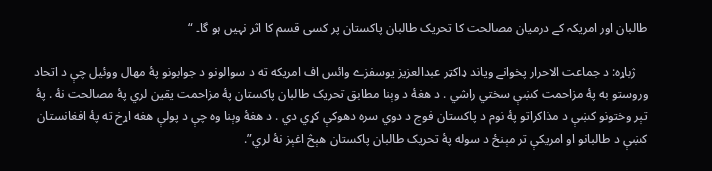طالبان اور امریکہ کے درمیان مصالحت کا تحریک طالبان پاکستان پر کسی قسم کا اثر نہیں ہو گا۔ “

    ژباړه: د جماعت الاحرار پخوانے وياند ډاکټر عبدالعزيز يوسفزے وائس اف امريکه ته د سوالونو د جوابونو پۀ مهال ووئيل چې د اتحاد وروستو به پۀ مزاحمت کښې سختي راشي . د هغۀ د وېنا مطابق تحريک طالبان پاکستان پۀ مزاحمت يقين لري پۀ مصالحت نۀ . پۀ تېر وختونو کښې د مذاکراتو پۀ نوم د پاکستان فوج د دوي سره دهوکې کړي دي . د هغۀ وېنا وه چې د پولې هغه اړخ ته پۀ افغانستان کښې د طالبانو او امريکې تر مېنځ د سوله پۀ تحريک طالبان پاکستان هېڅ اغېز نۀ لري”.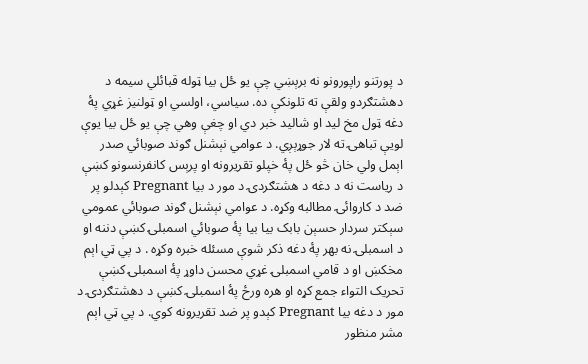د پورتنو راپورونو نه برېښي چې يو ځل بيا ټوله قبائلي سيمه د دهشتګردو ولقې ته تلونکې ده. سياسي، اولسي او ټولنيز غړي پۀ دغه ټول مخ ليد او شاليد خبر دي او چغې وهي چې يو ځل بيا يوې لويې تباهۍ ته لار جوړېږي. د عوامي نېشنل ګوند صوبائي صدر اېمل ولي خان څو ځل پۀ خپلو تقريرونه او پرېس کانفرنسونو کښې د رياست نه د دغه د هشتګردۍ د مور د بيا Pregnant کېدلو پر ضد د کاروائۍ مطالبه وکړه. د عوامي نېشنل ګوند صوبائي عمومي سېکتر سردار حسېن بابک بيا بيا پۀ صوبائي اسمبلۍ کښې دننه او د اسمبلۍ نه بهر پۀ دغه ذکر شوې مسئله خبره وکړه . د پي ټي اېم مخکښ او د قامي اسمبلۍ غړي محسن داوړ پۀ اسمبلۍ کښې تحريک التواء جمع کړه او هره ورځ پۀ اسمبلۍ کښې د دهشتګردۍ د مور د دغه بيا Pregnant کېدو پر ضد تقريرونه کوي. د پي ټي اېم مشر منظور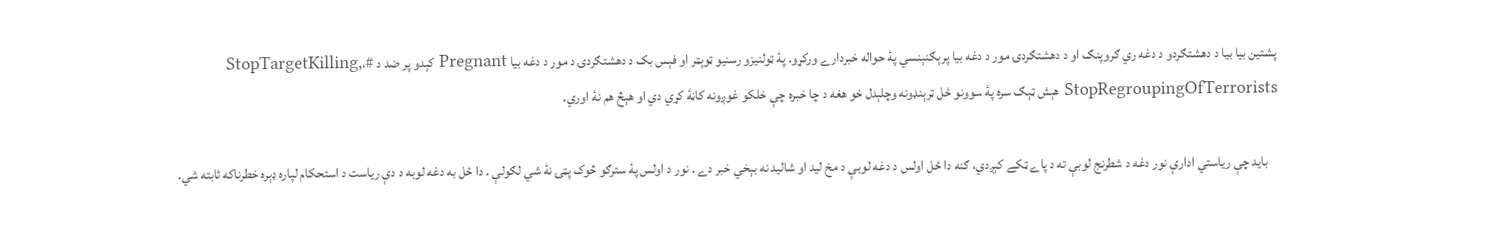پشتين بيا بيا د دهشتګردو د دغه ري ګروپنګ او د دهشتګردۍ مور د دغه بيا پرېګنېنسي پۀ حواله خبردارے ورکړو. پۀ ټولنيزو رسنيو ټوېټر او فېس بک د دهشتګردۍ د مور د دغه بيا Pregnant کېدو پر ضد د #StopTargetKilling,، StopRegroupingOfTerrorists هېش ټېګ سره پۀ سوونو ځل ټرېنډونه وچلېدل خو هغه د چا خبره چې خلکو غوږونه کاڼۀ کړي دي او هېڅ هم نۀ اوري.

    بايد چې رياستي ادارې نور دغه د شطرنج لوبې ته د پاے ټکے کېږدي، ګنه دا ځل اولس د دغه لوبې د مخ ليد او شاليد نه بېخي خبر دے . نور د اولس پۀ سترګو څوک پټۍ نۀ شي لګولې . دا ځل به دغه لوبه د دې رياست د استحکام لپاره ډېره خطرناکه ثابته شي.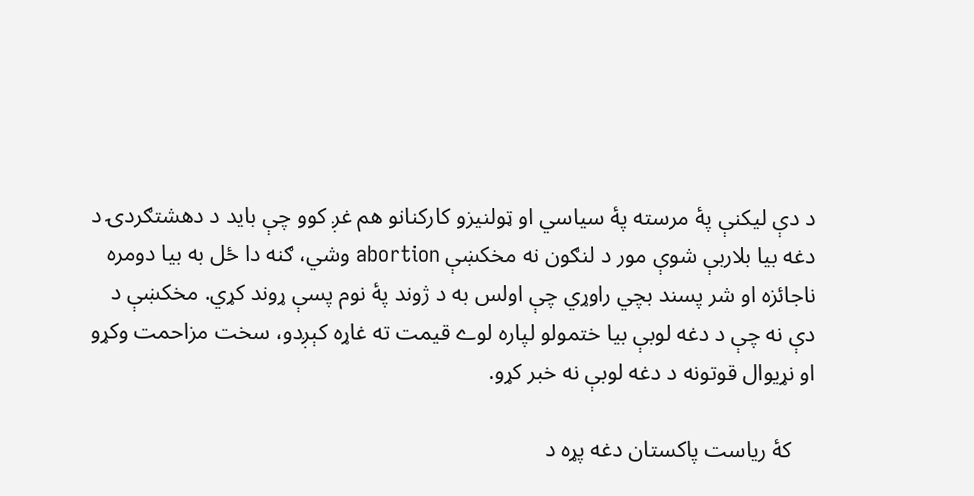د دې ليکنې پۀ مرسته پۀ سياسي او ټولنيزو کارکنانو هم غږ کوو چې بايد د دهشتګردۍ د دغه بيا بلاربې شوې مور د لنګون نه مخکښې abortion وشي، ګنه دا ځل به بيا دومره ناجائزه او شر پسند بچي راوړي چې اولس به د ژوند پۀ نوم پسې ړوند کړي. مخکښې د دې نه چې د دغه لوبې بيا ختمولو لپاره لوے قيمت ته غاړه کېږدو، سخت مزاحمت وکړو او نړيوال قوتونه د دغه لوبې نه خبر کړو.

    کۀ رياست پاکستان دغه پړه د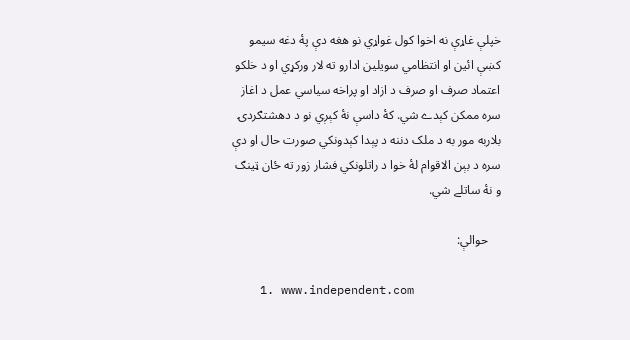خپلې غاړې نه اخوا کول غواړي نو هغه دې پۀ دغه سيمو کښې ائين او انتظامي سويلين ادارو ته لار ورکړي او د خلکو اعتماد صرف او صرف د ازاد او پراخه سياسي عمل د اغاز سره ممکن کېدے شي. کۀ داسې نۀ کېږي نو د دهشتګردۍ بلاربه مور به د ملک دننه د پېدا کېدونکي صورت حال او دې سره د بېن الاقوام لۀ خوا د راتلونکي فشار زور ته ځان ټينګ و نۀ ساتلے شي.

    حوالې:

    1. www.independent.com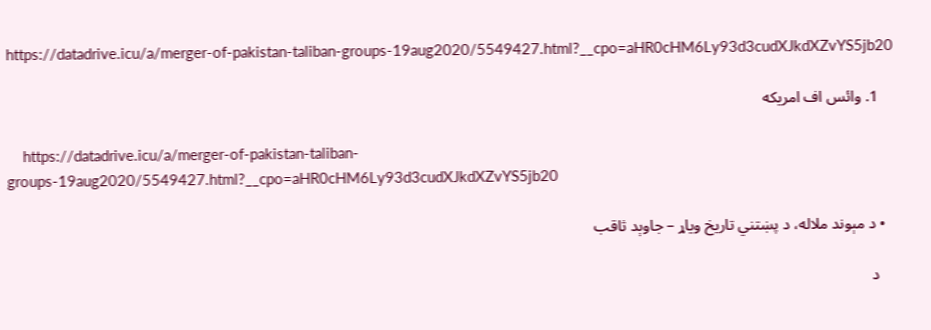https://datadrive.icu/a/merger-of-pakistan-taliban-groups-19aug2020/5549427.html?__cpo=aHR0cHM6Ly93d3cudXJkdXZvYS5jb20

    1. وائس اف امريکه

    https://datadrive.icu/a/merger-of-pakistan-taliban-groups-19aug2020/5549427.html?__cpo=aHR0cHM6Ly93d3cudXJkdXZvYS5jb20

  • د مېوند ملاله، د پښتني تاريخ وياړ – جاوېد ثاقب

    د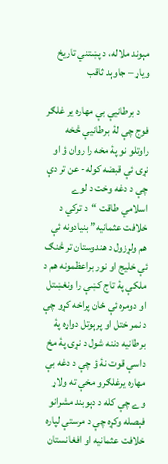مېوند ملاله، د پښتني تاريخ وياړ – جاوېد ثاقب

    د برطانيې بې مهاره ير غلګر فوج چې لۀ برطانيې څخه راوتلو نو پۀ مخه را روان ؤ او نړۍ ئې قبضه کوله- عن تر دې چې د دغه وخت د لوے اسلامي طاقت “د ترکي د خلافت عثمانيه” بنيادونه ئې هم ولړزول د هندوستان تر څنګ ئې خليج او نور براعظمونه هم د ملکې پۀ تاج کښې را ونغښتل او دومره ئې ځان پراخه کړو چې د نمر ختل او پرېوتل دواړه پۀ برطانيه دننه شول د نړۍ پۀ مخ داسې قوت نۀ ؤ چې د دغه بې مهاره يرغلګرو مخې ته ولاړ وے چې کله د دېوبند مشرانو فېصله وکړه چې د مرستې لپاره خلافت عثمانيه او افغانستان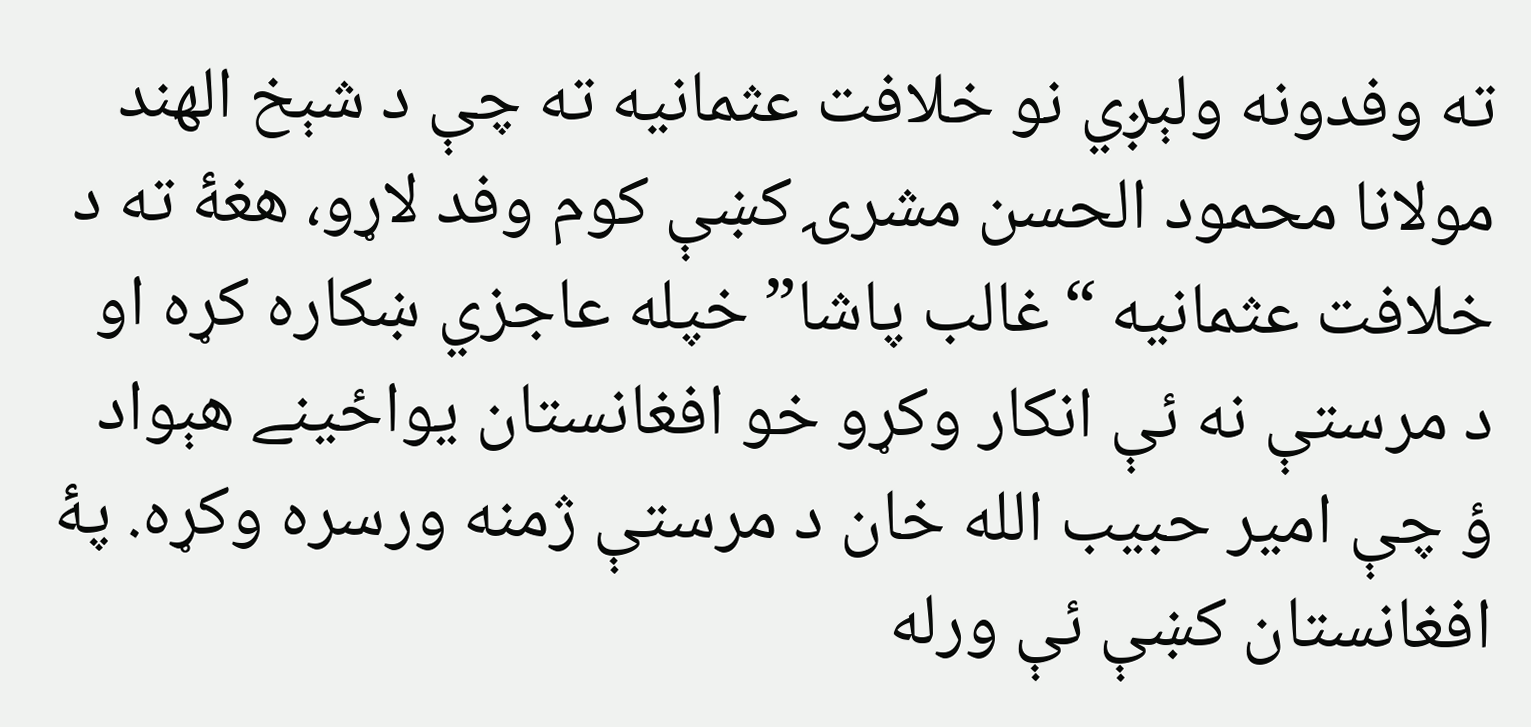ته وفدونه ولېږي نو خلافت عثمانيه ته چې د شېخ الهند مولانا محمود الحسن مشرۍ کښې کوم وفد لاړو، هغۀ ته د خلافت عثمانيه “غالب پاشا” خپله عاجزي ښکاره کړه او د مرستې نه ئې انکار وکړو خو افغانستان يواځينے هېواد ؤ چې امير حبيب الله خان د مرستې ژمنه ورسره وکړه. پۀ افغانستان کښې ئې ورله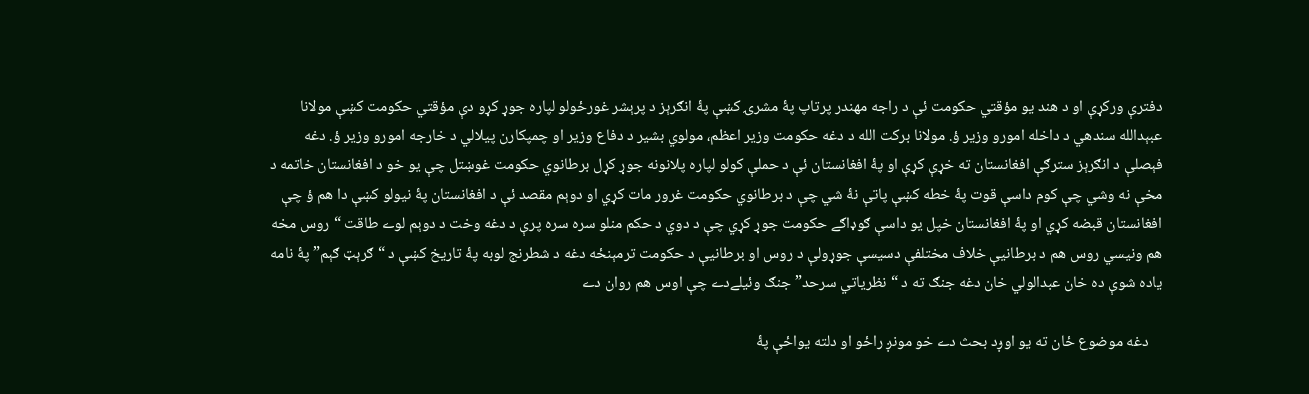دفترې ورکړې او د هند يو مؤقتي حکومت ئې د راجه مهندر پرتاپ پۀ مشرۍ کښې پۀ انګرېز د پرېشر غورځولو لپاره جوړ کړو دې مؤقتي حکومت کښې مولانا عبېدالله سندهي د داخله امورو وزير ؤ. مولانا برکت الله د دغه حکومت وزير اعظم، مولوي بشير د دفاع وزير او چمپکارن پيلالي د خارجه امورو وزير ؤ. دغه فېصلې د انګرېز سترګې افغانستان ته خړې کړې او پۀ افغانستان ئې د حملې کولو لپاره پلانونه جوړ کړل برطانوي حکومت غوښتل چې يو خو د افغانستان خاتمه د مخې نه وشي چې کوم داسې قوت پۀ خطه کښې پاتې نۀ شي چې د برطانوي حکومت غرور مات کړي او دوېم مقصد ئې د افغانستان پۀ نيولو کښې دا هم ؤ چې افغانستان قبضه کړي او پۀ افغانستان خپل يو داسې ګوډاګے حکومت جوړ کړي چې د دوي د حکم منلو سره سره پرې د دغه وخت د دوېم لوے طاقت “روس مخه هم ونيسي روس هم د برطانيې خلاف مختلفې دسيسې جوړولې د روس او برطانيې د حکومت ترمېنځه دغه د شطرنج لوبه پۀ تاريخ کښې د “ګرېټ ګېم” پۀ نامه ياده شوې ده خان عبدالولي خان دغه جنګ ته د “نظرياتي سرحد” جنګ وئيلےدے چې اوس هم روان دے

    دغه موضوع ځان ته يو اوږد بحث دے خو مونږ راځو او دلته يواځې پۀ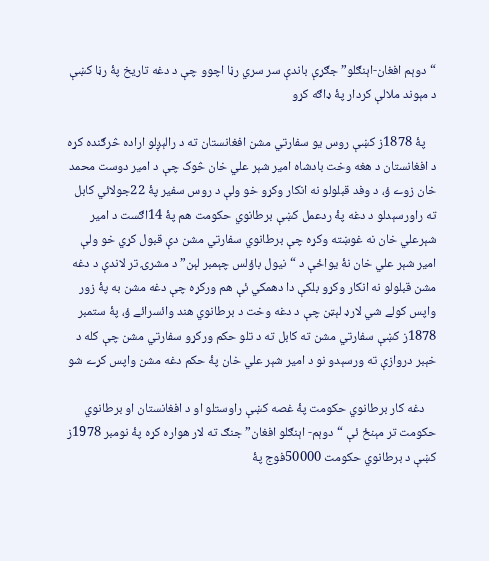“دوېم افغان-اېنګلو” جګړې باندې سر سري رڼا اچوو چې د دغه تاريخ پۀ رڼا کښې د مېوند ملالې کردار پۀ ډاګه کړو

    پۀ 1878ز کښې روس يو سفارتي مشن افغانستان ته د رالېږلو اراده څرګنده کړه د افغانستان د هغه وخت بادشاه امير شېر علي خان څوک چې د امير دوست محمد خان زوے ؤ، د وفد قبلولو نه انکار وکړو خو ولې د روس سفير پۀ 22جولائي کابل ته راورسېدلو د دغه پۀ ردعمل کښې برطانوي حکومت هم پۀ 14اګست د امير شېرعلي خان نه غوښته وکړه چې برطانوي سفارتي مشن دې قبول کړي خو ولې امير شېر علي خان نۀ يواځې د “نيول باؤلس چېمبر لېن” د مشرۍ تر لاندې د دغه مشن قبلولو نه انکار وکړو بلکې دا دهمکي ئې هم ورکړه چې دغه مشن به پۀ زور واپس کولے شي لارډ لېټن چې د دغه وخت د برطانوي هند وائسرائے ؤ، پۀ ستمبر 1878ز کښې سفارتي مشن ته کابل ته د تلو حکم ورکړو سفارتي مشن چې کله د خېبر دروازې ته ورسېدو نو د امير شېر علي خان پۀ حکم دغه مشن واپس کړے شو

    دغه کار برطانوي حکومت پۀ غصه کښې راوستلو او د افغانستان او برطانوي حکومت تر مېنځ ئې “دوېم- اېنګلو افغان” جنګ ته لار هواره کړه پۀ نومبر 1978ز کښې د برطانوي حکومت 50000فوج پۀ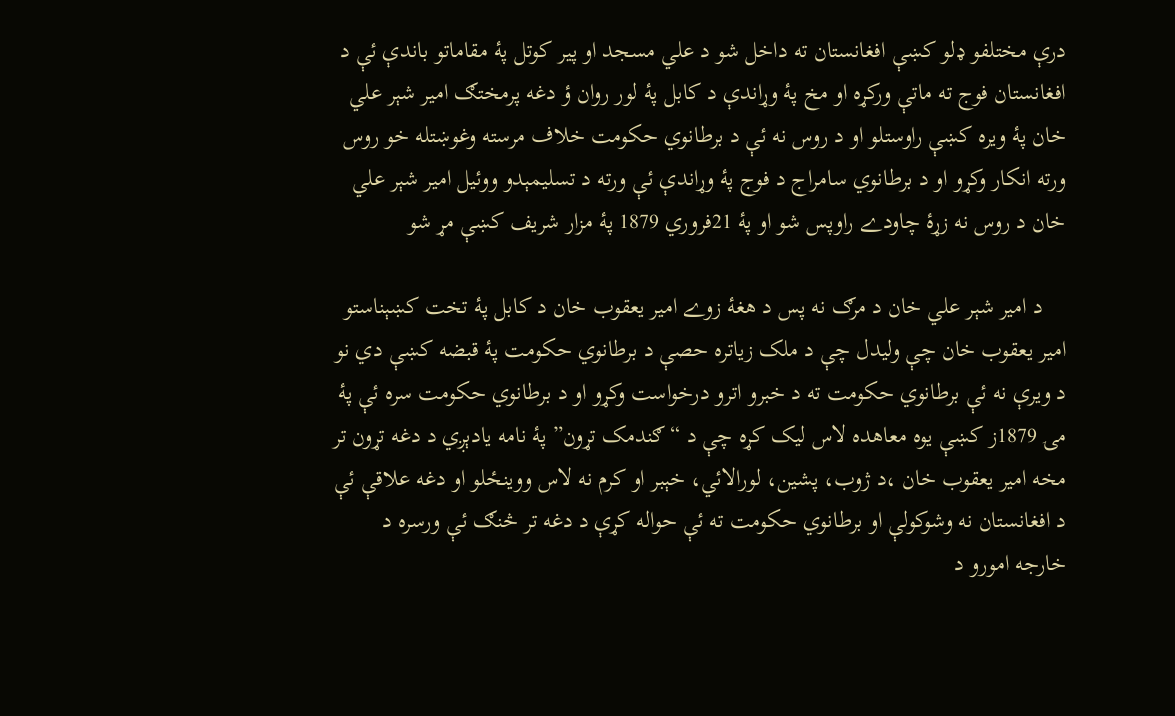درې مختلفو ډلو کښې افغانستان ته داخل شو د علي مسجد او پير کوتل پۀ مقاماتو باندې ئې د افغانستان فوج ته ماتې ورکړه او مخ پۀ وړاندې د کابل پۀ لور روان ؤ دغه پرمختګ امير شېر علي خان پۀ ويره کښې راوستلو او د روس نه ئې د برطانوي حکومت خلاف مرسته وغوښتله خو روس ورته انکار وکړو او د برطانوي سامراج د فوج پۀ وړاندې ئې ورته د تسليمېدو ووئيل امير شېر علي خان د روس نه زړۀ چاودے راوپس شو او پۀ 21فروري 1879 پۀ مزار شريف کښې مړ شو

    د امير شېر علي خان د مرګ نه پس د هغۀ زوے امير يعقوب خان د کابل پۀ تخت کښېناستو امير يعقوب خان چې وليدل چې د ملک زياتره حصې د برطانوي حکومت پۀ قبضه کښې دي نو د ويرې نه ئې برطانوي حکومت ته د خبرو اترو درخواست وکړو او د برطانوي حکومت سره ئې پۀ مۍ 1879ز کښې يوه معاهده لاس ليک کړه چې د “ګندمک تړون” پۀ نامه يادېږي د دغه تړون تر مخه امير يعقوب خان ،د ژوب، پشين، لورالائي، خېبر او کرم نه لاس ووينځلو او دغه علاقې ئې د افغانستان نه وشوکولې او برطانوي حکومت ته ئې حواله کړې د دغه تر څنګ ئې ورسره د خارجه امورو د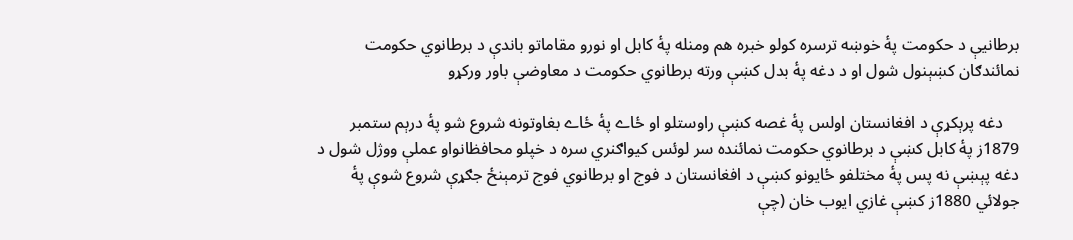برطانيې د حکومت پۀ خوښه ترسره کولو خبره هم ومنله پۀ کابل او نورو مقاماتو باندې د برطانوي حکومت نمائندګان کښېنول شول او د دغه پۀ بدل کښې ورته برطانوي حکومت د معاوضې باور ورکړو

    دغه پرېکړې د افغانستان اولس پۀ غصه کښې راوستلو او ځاے پۀ ځاے بغاوتونه شروع شو پۀ درېم ستمبر 1879ز پۀ کابل کښې د برطانوي حکومت نمائنده سر لوئس کیواګنري سره د خپلو محافظانواو عملې ووژل شول د دغه پېښې نه پس پۀ مختلفو ځايونو کښې د افغانستان د فوج او برطانوي فوج ترمېنځ جګړې شروع شوې پۀ جولائي 1880ز کښې غازي ايوب خان (چې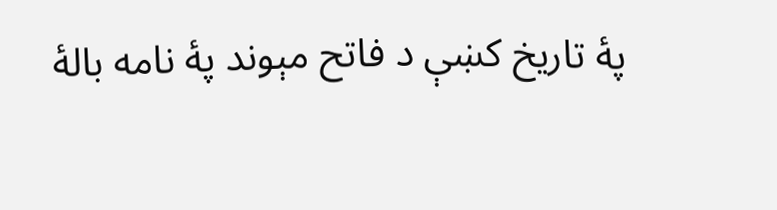پۀ تاريخ کښې د فاتح مېوند پۀ نامه بالۀ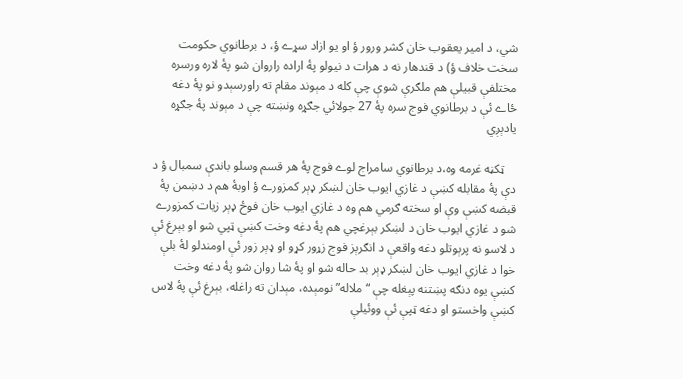شي، د امير يعقوب خان کشر ورور ؤ او يو ازاد سړے ؤ، د برطانوي حکومت سخت خلاف ؤ) د قندهار نه د هرات د نيولو پۀ اراده راروان شو پۀ لاره ورسره مختلفې قبيلې هم ملګرې شوې چې کله د مېوند مقام ته راورسېدو نو پۀ دغه ځاے ئې د برطانوي فوج سره پۀ 27 جولائي جګړه ونښته چې د مېوند پۀ جګړه يادېږي

    ټکڼه غرمه وه،د برطانوي سامراج لوے فوج پۀ هر قسم وسلو باندې سمبال ؤ د دې پۀ مقابله کښې د غازي ايوب خان لښکر ډېر کمزورے ؤ اوبۀ هم د دښمن پۀ قبضه کښې وې او سخته ګرمي هم وه د غازي ايوب خان فوځ ډېر زيات کمزورے شو د غازي ايوب خان د لښکر بېرغچي هم پۀ دغه وخت کښې ټپي شو او بېرغ ئې د لاسو نه پرېوتلو دغه واقعې د انګرېز فوج زړور کړو او ډېر زور ئې اومندلو لۀ بلې خوا د غازي ايوب خان لښکر ډېر بد حاله شو او پۀ شا روان شو پۀ دغه وخت کښې يوه دنګه پښتنه پېغله چې “ملاله” نومېده، مېدان ته راغله، بېرغ ئې پۀ لاس کښې واخستو او دغه ټپې ئې ووئيلې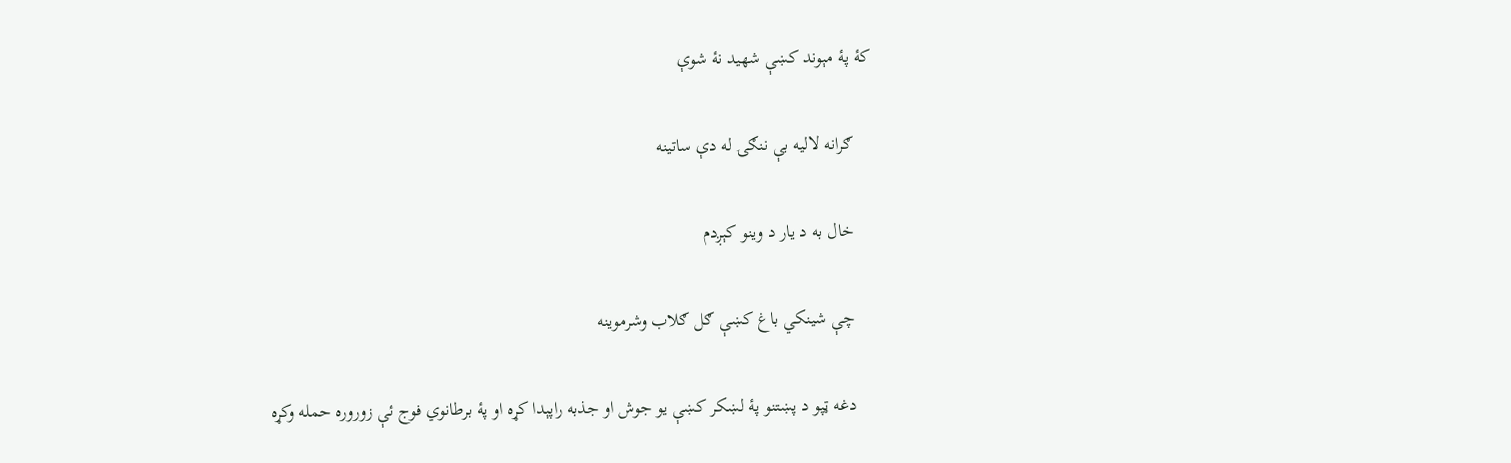کۀ پۀ مېوند کښې شهيد نۀ شوې

    ګرانه لاليه بې ننګۍ له دې ساتينه

    خال به د يار د وينو کېږدم

    چې شينکي باغ کښې ګل ګلاب وشرموينه

    دغه ټپو د پښتنو پۀ لښکر کښې يو جوش او جذبه راپېدا کړه او پۀ برطانوي فوج ئې زوروره حمله وکړه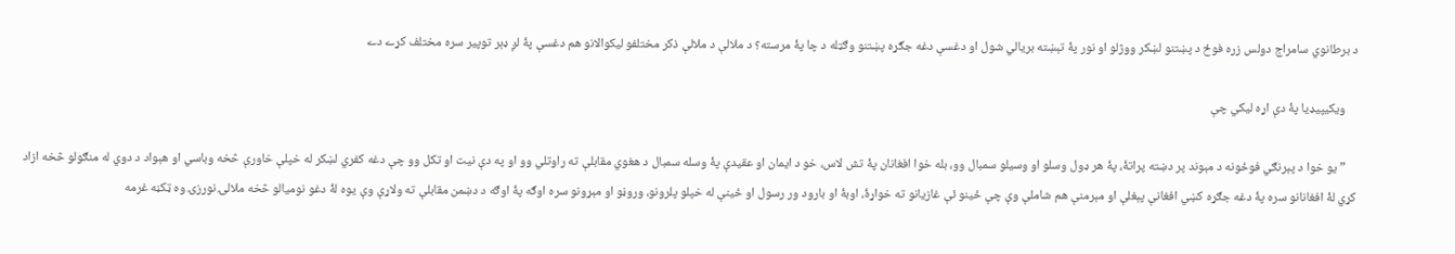د برطانوي سامراج دولس زره فوځ د پښتنو لښکر ووژلو او نور پۀ تېښته بريالي شول او دغسې دغه جګړه پښتنو وګټله د چا پۀ مرسته؟ د ملالې د ملالې ذکر مختلفو ليکوالانو هم دغسې پۀ لږ ډېر توپير سره مختلف کړے دے

    ويکيپيډيا پۀ دې اړه ليکي چې

    ” يو خوا د پېرنګي فوځونه د مېوند پر دښته پراتۀ، پۀ هر ډول وسلو او وسيلو سمبال وو، بله خوا افغانان پۀ تش لاس، خو د ايمان او عقيدې پۀ وسله سمبال د هغوي مقابلې ته راوتلي وو او په دې نيت او تکل وو چې دغه کفري لښکر له خپلې خاورې څخه وباسي او هېواد د دوي له منګولو څخه ازاد کړي لۀ افغانانو سره پۀ دغه جګړه کښي افغانې پېغلې او مېرمنې هم شاملې وې چې ځينو ئې غازيانو ته خواړۀ، اوبۀ او بارود ور رسول او ځينې له خپلو پلرونو، وروڼو او مېړونو سره اوګه پۀ اوګه د دښمن مقابلې ته ولاړې وې يوه لۀ دغو نوميالو څخه ملالۍ نورزۍ وه ټکڼه غرمه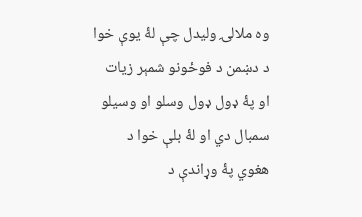وه ملالۍ وليدل چې لۀ يوې خوا د دښمن د فوځونو شمېر زيات او پۀ ډول ډول وسلو او وسيلو سمبال دي او لۀ بلې خوا د هغوي پۀ وړاندې د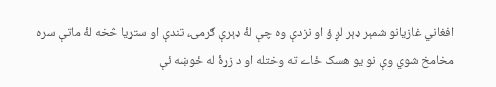افغاني غازيانو شمېر ډېر لږ ؤ او نزدې وه چې لۀ ډېرې ګرمۍ، تندې او ستړيا څخه لۀ ماتې سره مخامخ شوي وې نو يو هسک ځاے ته وختله او د زړۀ له ځوښه ئې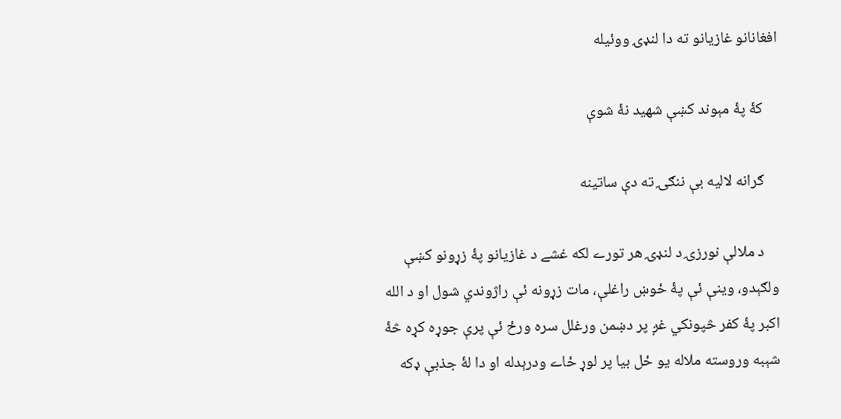افغانانو غازيانو ته دا لنډۍ ووئيله

    کۀ پۀ مېوند کښې شهيد نۀ شوې

    ګرانه لاليه بې ننګۍ ته دې ساتينه

    د ملالې نورزۍ د لنډۍ هر تورے لکه غشے د غازيانو پۀ زړونو کښې ولګېدو، وينې ئې پۀ ځوښ راغلې، مات زړونه ئې راژوندي شول او د الله اکبر پۀ کفر څپونکي غږ پر دښمن ورغلل سره ورځ ئې پرې جوړه کړه څۀ شېبه وروسته ملاله يو ځل بيا پر لوړ ځاے ودرېدله او دا لۀ جذبې ډکه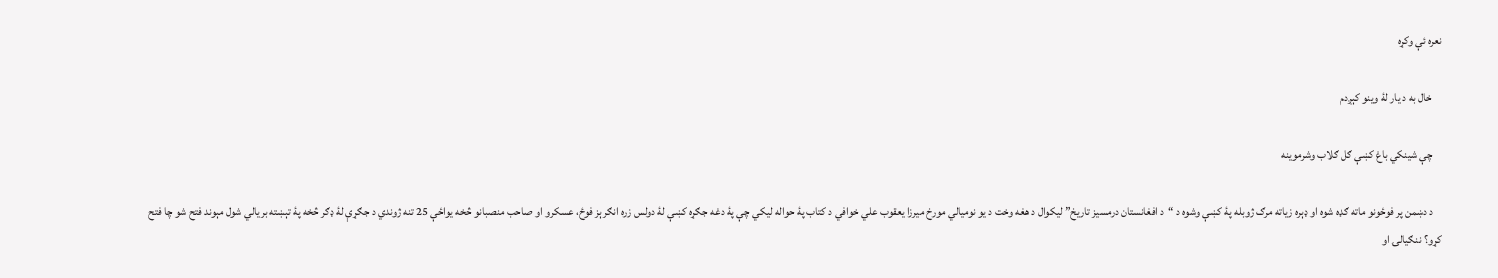نعره ئې وکړه

    خال به د يار لۀ وينو کېږدم

    چې شينکي باغ کښې ګل ګلاب وشرموينه

    د دښمن پر فوځونو ماته ګډه شوه او ډېره زياته مرګ ژوبله پۀ کښې وشوه د “د افغانستان درمسيز تاريخ” ليکوال د هغه وخت د يو نوميالي مورخ ميرزا يعقوب علي خوافي د کتاب پۀ حواله ليکي چې پۀ دغه جګړه کښې لۀ دولس زره انګرېز فوځ، عسکرو او صاحب منصبانو څخه يواځې 25 تنه ژوندي د جګړې لۀ ډګر څخه پۀ تېښته بريالي شول مېوند فتح شو چا فتح کړو؟ ننګيالۍ او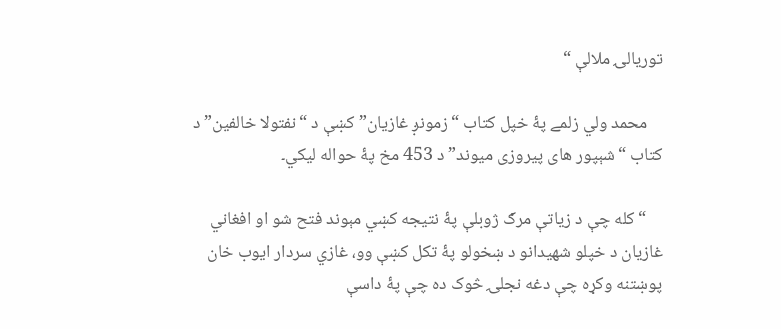توريالۍ ملالې “

    محمد ولي زلمے پۀ خپل کتاب “زمونږ غازيان” کښې د “نفتولا خالفين” د کتاب “شېپور های پيروزی ميوند” د 453 مخ پۀ حواله ليکي۔

    “کله چې د زياتې مرګ ژوبلې پۀ نتيجه کښي مېوند فتح شو او افغاني غازيان د خپلو شهيدانو د ښخولو پۀ تکل کښې وو، غازي سردار ايوب خان پوښتنه وکړه چې دغه نجلۍ څوک ده چې پۀ داسې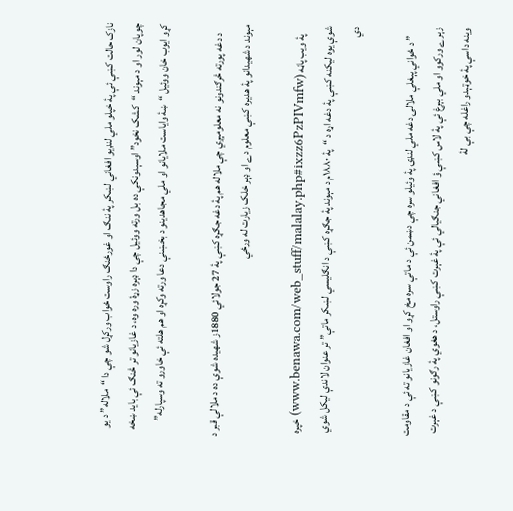نازک حالت کښې ئې پۀ خپلو ملي لنډيو افغاني لښکر پۀ ننګ او غورځنګ راوست ځواب ورکړل شو چې دا “ملاله” د يو چوپان لور او د مېوند “کشک نخود” اوسېدونکې ده بل ورته ووئيل چې دا ډېره زړۀ وره وه، د غازيانو تر څنګ ئې بايد ښخه کړو ايوب خان ووئيل “ښۀ واياست ملايانو او ملي مجاهدينو د بخښنې دعا ورته وکړه او هم هلته ئې خاورو ته وسپارله”

    د دغه پورته څرګندونو نه معلومېږي چې ملاله هم پۀ دغه جګړه کښې پۀ 27 جولائي 1880ز شهيده شوې ده د ملالې قبر د مېوند د شهيدانو پۀ هديره کښې معلوم دے او ډېر خلک زيارت له ورځي

    پۀ ويب پاڼه (www.benawa.com/web_stuff/malalay.php#ixzz6PzPIVmfw) خپره شوې يوه ليکنه کښې پۀ دغه اړه د “پۀ ۱۸۸۰م د مېوند پۀ جګړه کښې د انګليسي لښکر ماتې” تر عنوان لاندې ليکل شوي دي

    ” د ځواني پېغلې ملالۍ دغه ملي لنډۍ پۀ وئيلو سره چې دښمن ئې د ماتې سره مخ کړو او افغان غازيانو ته ئې د مقاومت زېرے ورکوو او ملي بېرغ ئې پۀ لاس کښې ؤ افغاني جنګيالي ئې پۀ غېرت کښې راوستل، د هغوي پۀ رګونو کښې د غېرت وينه داسې پۀ خوټېدو راغله چې بې لۀ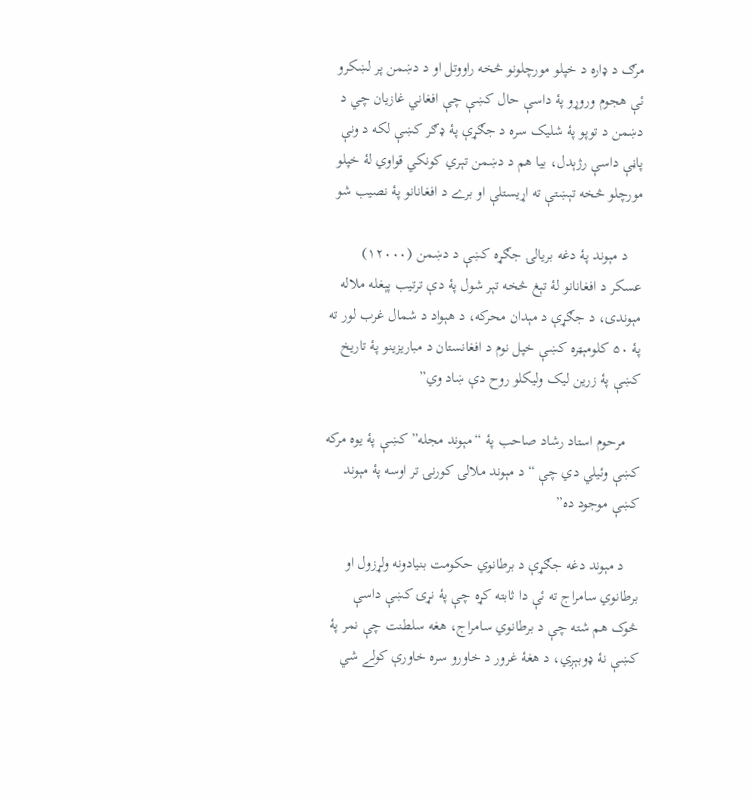مرګ د ډاره د خپلو مورچلونو څخه راووتل او د دښمن پر لښکرو ئې هجوم وروړو پۀ داسې حال کښې چې افغاني غازيان چي د دښمن د توپو پۀ شليک سره د جګړې پۀ ډګر کښې لکه د ونې پاڼې داسې رژېدل، بيا هم د دښمن تېري کونکي قواوي لۀ خپلو مورچلو څخه تېښتې ته اړيستلې او برے د افغانانو پۀ نصيب شو

    د مېوند پۀ دغه بريالۍ جګړه کښې د دښمن (۱۲۰۰۰) عسکر د افغانانو لۀ تېغ څخه تېر شول پۀ دې ترتيب پېغله ملاله مېوندۍ، د جګړې د مېدان محرکه، د هېواد د شمال غرب لور ته پۀ ۵۰ کلومېټره کښې خپل نوم د افغانستان د مباريزينو پۀ تاريخ کښې پۀ زرين ليک وليکلو روح دې ښاد وي”

    مرحوم استاد رشاد صاحب پۀ “مېوند مجله” کښې پۀ يوه مرکه کښې وئيلي دي چې “د مېوند ملالۍ کورنۍ تر اوسه پۀ مېوند کښې موجود ده”

    د مېوند دغه جګړې د برطانوي حکومت بنيادونه ولړزول او برطانوي سامراج ته ئې دا ثابته کړه چې پۀ نړۍ کښې داسې څوک هم شته چې د برطانوي سامراج، هغه سلطنت چې نمر پۀ کښې نۀ ډوبېږي، د هغۀ غرور د خاورو سره خاورې کولے شي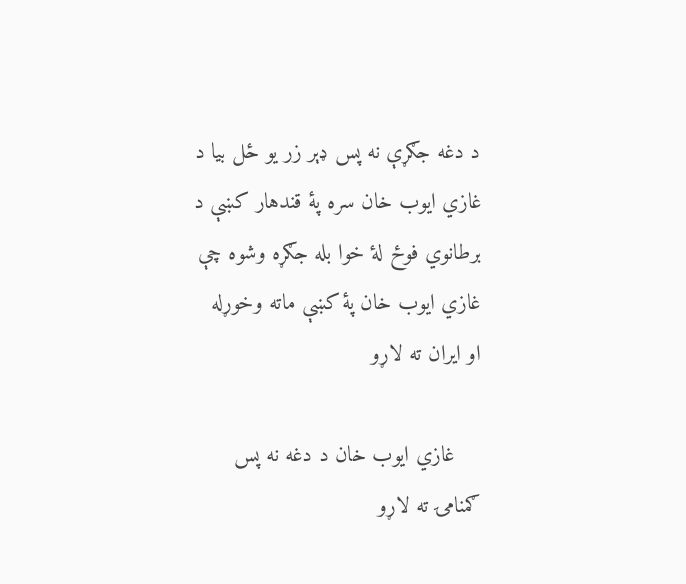د دغه جګړې نه پس ډېر زر يو ځل بيا د غازي ايوب خان سره پۀ قندهار کښې د برطانوي فوځ لۀ خوا بله جګړه وشوه چې غازي ايوب خان پۀ کښې ماته وخوړله او ايران ته لاړو

    غازي ايوب خان د دغه نه پس ګمنامۍ ته لاړو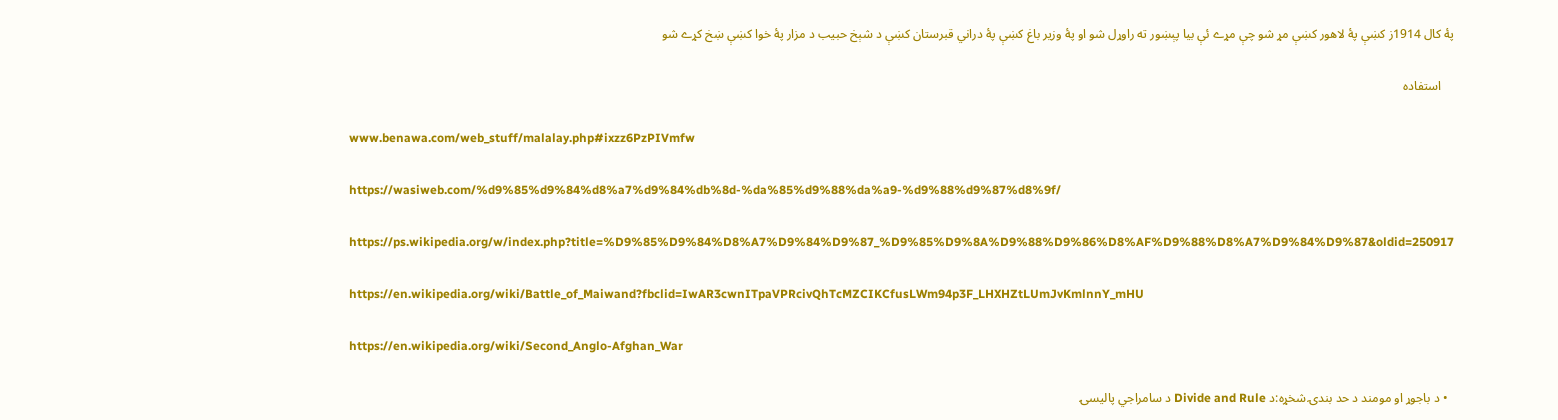پۀ کال 1914ز کښې پۀ لاهور کښې مړ شو چې مړے ئې بيا پېښور ته راوړل شو او پۀ وزير باغ کښې پۀ دراني قبرستان کښې د شېخ حبيب د مزار پۀ خوا کښې ښخ کړے شو

    استفاده

    www.benawa.com/web_stuff/malalay.php#ixzz6PzPIVmfw

    https://wasiweb.com/%d9%85%d9%84%d8%a7%d9%84%db%8d-%da%85%d9%88%da%a9-%d9%88%d9%87%d8%9f/

    https://ps.wikipedia.org/w/index.php?title=%D9%85%D9%84%D8%A7%D9%84%D9%87_%D9%85%D9%8A%D9%88%D9%86%D8%AF%D9%88%D8%A7%D9%84%D9%87&oldid=250917

    https://en.wikipedia.org/wiki/Battle_of_Maiwand?fbclid=IwAR3cwnITpaVPRcivQhTcMZCIKCfusLWm94p3F_LHXHZtLUmJvKmlnnY_mHU

    https://en.wikipedia.org/wiki/Second_Anglo-Afghan_War

  • د باجوړ او مومند د حد بندۍ شخړه:د Divide and Rule د سامراجي پاليسۍ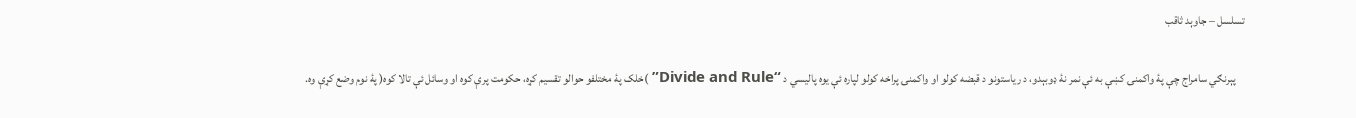تسلسل – جاوېد ثاقب

    پېرنګي سامراج چې پۀ واکمنۍ کښې به ئې نمر نۀ ډوبېدو، د رياستونو د قبضه کولو او واکمنۍ پراخه کولو لپاره ئې يوه پاليسي د “Divide and Rule” )خلک پۀ مختلفو حوالو تقسيم کړه، حکومت پرې کوه او وسائل ئې تالا کوه( پۀ نوم وضع کړې وه.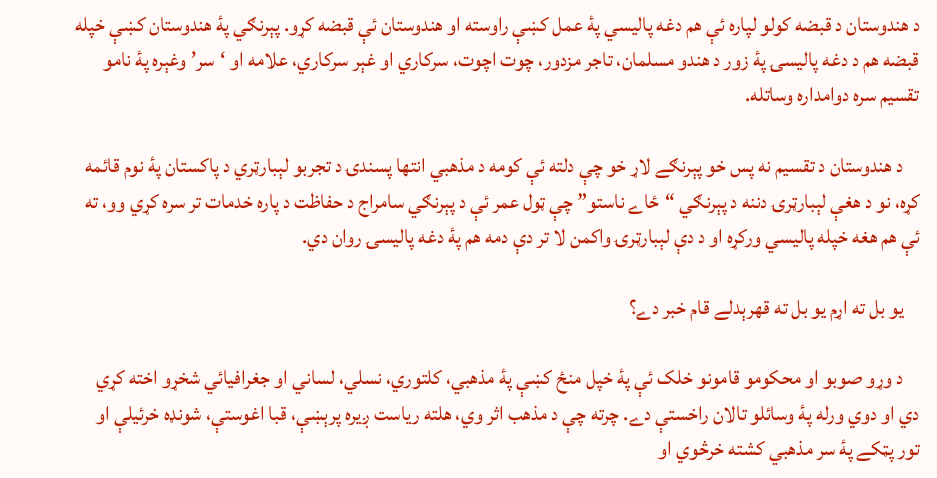د هندوستان د قبضه کولو لپاره ئې هم دغه پاليسي پۀ عمل کښې راوسته او هندوستان ئې قبضه کړو. پېرنګي پۀ هندوستان کښې خپله قبضه هم د دغه پاليسۍ پۀ زور د هندو مسلمان، تاجر مزدور، چوت اچوت، سرکاري او غېر سرکاري، علامه او ‘سر’ وغېره پۀ نامو تقسيم سره دوامداره وساتله.

    د هندوستان د تقسيم نه پس خو پېرنګے لاړ خو چې دلته ئې کومه د مذهبي انتها پسندۍ د تجربو لېبارټري د پاکستان پۀ نوم قائمه کړه، نو د هغې لېبارټرۍ دننه د پېرنګي “ځاے ناستو” چې ټول عمر ئې د پېرنګي سامراج د حفاظت د پاره خدمات تر سره کړي وو، ته ئې هم هغه خپله پاليسي ورکړه او د دې لېبارټرۍ واکمن لا تر دې دمه هم پۀ دغه پاليسۍ روان دي.

    يو بل ته اړم يو بل ته قهرېدلے قام خبر دے؟

    د وړو صوبو او محکومو قامونو خلک ئې پۀ خپل منځ کښې پۀ مذهبي، کلتوري، نسلي، لساني او جغرافيائي شخړو اخته کړي دي او دوي ورله پۀ وسائلو تالان راخستې دے. چرته چې د مذهب اثر وي، هلته رياست ږيره پرېښې، قبا اغوستې، شونډه خرئيلې او تور پټکے پۀ سر مذهبي کشته خرڅوي او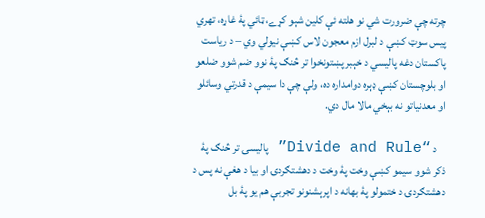چرته چې ضرورت شي نو هلته ئې کلين شېو کړے، ټائي پۀ غاړه، تهري پيس سوټ کښې د لبرل ازم معجون لاس کښې نيولي وي – د رياست پاکستان دغه پاليسي د خېبر پښتونخوا تر څنګ پۀ نوو ضم شوو ضلعو او بلوچستان کښې ډېره دوامداره ده، ولې چې دا سيمې د قدرتي وسائلو او معدنياتو نه بېخي مالا مال دي.

    د “Divide and Rule” پاليسۍ تر څنګ پۀ ذکر شوو سيمو کښې وخت پۀ وخت د دهشتګردۍ او بيا د هغې نه پس د دهشتګردۍ د ختمولو پۀ بهانه د اپرېشنونو تجربې هم يو پۀ بل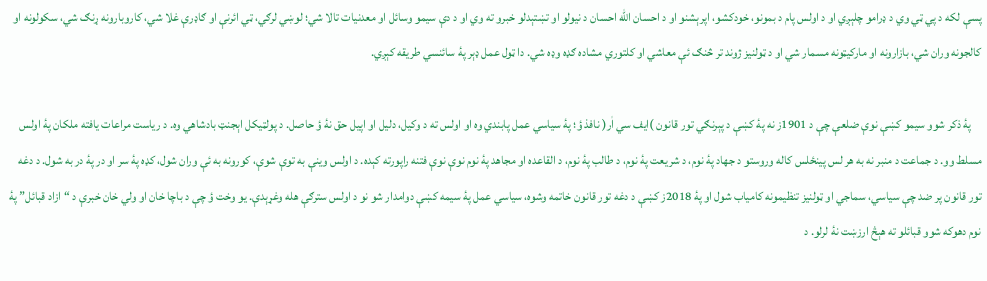پسې لکه د پي ټي وي د ډرامو چلېږي او د اولس پام د بمونو، خودکشو، اپرېشنو او د احسان الله احسان د نيولو او تښتېدلو خبرو ته وي او د دې سيمو وسائل او معدنيات تالا شي؛ لوښي لرګي، ټي ائرنې او ګاډرې غلا شي، کاروبارونه ړنګ شي، سکولونه او کالجونه وران شي، بازارونه او مارکيټونه مسمار شي او د ټولنيز ژوند تر څنګ ئې معاشي او کلتوري مشاده ګډه وډه شي. دا ټول عمل ډېر پۀ سائنسي طريقه کېږي.

    پۀ ذکر شوو سيمو کښې نوې ضلعې چې د 1901ز نه پۀ کښې د پېرنګي تور قانون )ايف سي اٰر( نافذ ؤ؛ پۀ سياسي عمل پابندي وه او اولس ته د وکيل، دليل او اپيل حق نۀ ؤ حاصل. د پولټيکل اېجنټ بادشاهي وه. د رياست مراعات يافته ملکان پۀ اولس مسلط وو. د جماعت د منبر نه به هر لس پينځلس کاله وروستو د جهاد پۀ نوم، د شريعت پۀ نوم، د طالب پۀ نوم، د القاعده او مجاهد پۀ نوم نوې نوې فتنه راپورته کېده. د اولس وينې به توې شوې، کورونه به ئې وران شول، کډه پۀ سر او در پۀ در به شول. د دغه تور قانون پر ضد چې سياسي، سماجي او ټولنيز تنظيمونه کامياب شول او پۀ 2018ز کښې د دغه تور قانون خاتمه وشوه، سياسي عمل پۀ سيمه کښې دوامدار شو نو د اولس سترګې هله وغړېدې. يو وخت ؤ چې د باچا خان او ولي خان خبرې د “ازاد قبائل” پۀ نوم دهوکه شوو قبائلو ته هېڅ ارزښت نۀ لرلو. د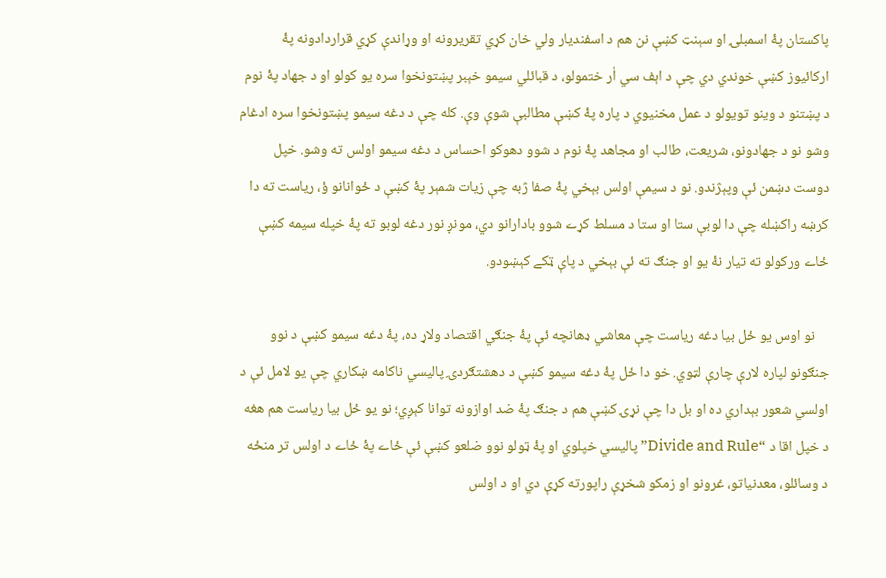پاکستان پۀ اسمبلۍ او سېنټ کښې نن هم د اسفنديار ولي خان کړي تقريرونه او وړاندې کړي قراردادونه پۀ ارکائيوز کښې خوندي دي چې د اېف سي اٰر ختمولو، د قبائلي سيمو خېبر پښتونخوا سره يو کولو او د جهاد پۀ نوم د پښتنو د وينو تويولو د عمل مخنيوي د پاره پۀ کښې مطالبې شوې وې. کله چې د دغه سيمو پښتونخوا سره ادغام وشو نو د جهادونو، شريعت، طالب او مجاهد پۀ نوم د شوو دهوکو احساس د دغه سيمو اولس ته وشو. خپل دوست دښمن ئې وپېژندو. نو د سيمې اولس بېخي پۀ صفا ژبه چې زيات شمېر پۀ کښې د ځوانانو ؤ، رياست ته دا کرښه راکښله چې دا لوبې ستا او ستا د مسلط کړے شوو بادارانو دي، مونږ نور دغه لوبو ته پۀ خپله سيمه کښې ځاے ورکولو ته تيار نۀ يو او جنګ ته ئې بېخي د پاې ټکے کېښودو.

    نو اوس يو ځل بيا دغه رياست چې معاشي ډهانچه ئې پۀ جنګي اقتصاد ولاړ ده، پۀ دغه سيمو کښې د نوو جنګونو لپاره لارې چارې لټوي. خو دا ځل پۀ دغه سيمو کښې د دهشتګردۍ پاليسي ناکامه ښکاري چې يو لامل ئې د اولسي شعور بېداري ده او بل دا چې نړۍ کښې هم د جنګ پۀ ضد اوازونه توانا کېږي؛ نو يو ځل بيا رياست هم هغه د خپل اقا د “Divide and Rule” پاليسي خپلوي او پۀ ټولو نوو ضلعو کښې ئې ځاے پۀ ځاے د اولس تر منځه د وسائلو، معدنياتو، غرونو او زمکو شخړې راپورته کړې دي او د اولس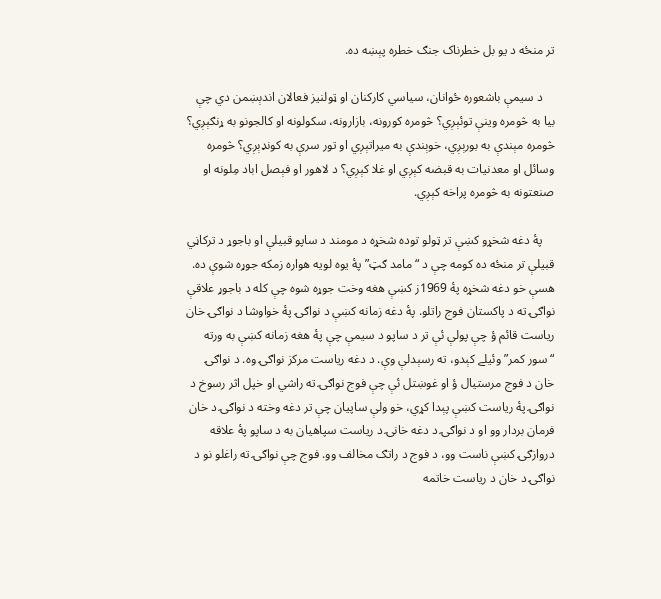تر منځه د يو بل خطرناک جنګ خطره پېښه ده.

    د سيمې باشعوره ځوانان، سياسي کارکنان او ټولنيز فعالان اندېښمن دي چې بيا به څومره وينې توئېږي؟ څومره کورونه، بازارونه، سکولونه او کالجونو به ړنګېږي؟ څومره مېندې به بورېږي، خوېندې به ميراتېږي او تور سرې به کونډېږي؟ څومره وسائل او معدنيات به قبضه کېږي او غلا کېږي؟ د لاهور او فېصل اباد مِلونه او صنعتونه به څومره پراخه کېږي.

    پۀ دغه شخړو کښې تر ټولو توده شخړه د مومند د ساپو قبيلې او باجوړ د ترکاڼي قبيلې تر منځه ده کومه چې د “مامد ګټ” پۀ يوه لويه هواره زمکه جوړه شوې ده. هسې خو دغه شخړه پۀ 1969ز کښې هغه وخت جوړه شوه چې کله د باجوړ علاقې نواګۍ ته د پاکستان فوج راتلو. پۀ دغه زمانه کښې د نواګۍ پۀ خواوشا د نواګۍ خان رياست قائم ؤ چې پولې ئې تر د ساپو د سيمې چې پۀ هغه زمانه کښې به ورته “سور کمر” وئيلے کېدو، ته رسېدلې وې. د دغه رياست مرکز نواګۍ وه. د نواګۍ خان د فوج مرستيال ؤ او غوښتل ئې چې فوج نواګۍ ته راشي او خپل اثر رسوخ د نواګۍ پۀ رياست کښې پېدا کړي، خو ولې ساپيان چې تر دغه وخته د نواګۍ د خان فرمان بردار وو او د نواګۍ د دغه خانۍ د رياست سپاهيان به د ساپو پۀ علاقه دروازګۍ کښې ناست وو، د فوج د راتګ مخالف وو. فوج چې نواګۍ ته راغلو نو د نواګۍ د خان د رياست خاتمه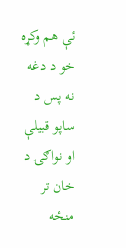ئې هم وکړه خو د دغه نه پس د ساپو قبيلې او نواګۍ د خان تر منځه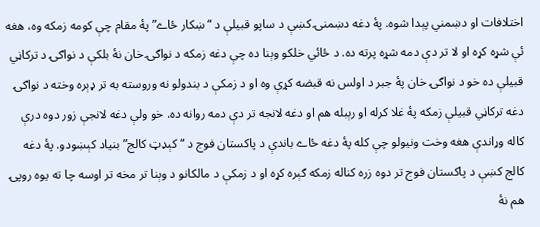اختلافات او دښمني پېدا شوه. پۀ دغه دښمنۍ کښې د ساپو قبيلې د “ښکار ځاے” پۀ مقام چې کومه زمکه وه، هغه ئې شړه کړه او لا تر دې دمه شړه پرته ده. د ځائي خلکو وېنا ده چې دغه زمکه د نواګۍ خان نۀ بلکې د نواګۍ د ترکاڼي قبيلې ده خو د نواګۍ خان پۀ جبر د اولس نه قبضه کړې وه او د زمکې د بندولو نه وروسته به تر ډېره وخته د نواګۍ دغه ترکاڼي قبيلې زمکه پۀ غلا کرله او رېبله هم او دغه لانجه تر دې دمه روانه ده. خو ولې دغه لانجې زور دوه درې کاله وړاندې هغه وخت ونيولو چې کله پۀ دغه ځاے باندې د پاکستان فوج د “کېډټ کالج” بنياد کېښودو. پۀ دغه کالج کښې د پاکستان فوج تر دوه زره کناله زمکه ګېره کړه او د زمکې د مالکانو د وېنا تر مخه تر اوسه چا ته يوه روپۍ هم نۀ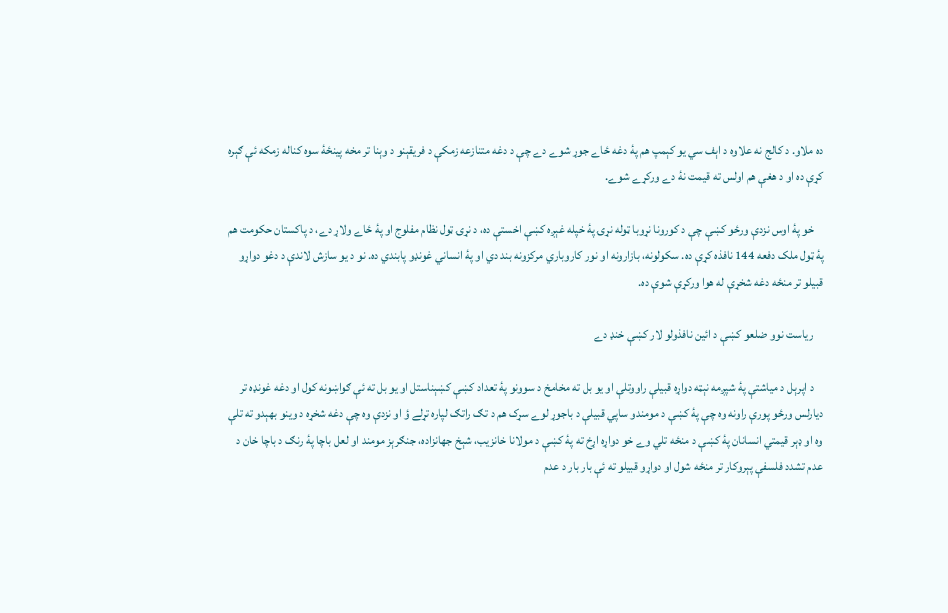ده ملاو. د کالج نه علاوه د اېف سي يو کېمپ هم پۀ دغه ځاے جوړ شوے دے چې د دغه متنازعه زمکې د فريقېنو د وېنا تر مخه پينځۀ سوه کناله زمکه ئې ګېره کړې ده او د هغې هم اولس ته قيمت نۀ دے ورکړے شوے.

    خو پۀ اوس نزدې ورځو کښې چې د کورونا نړوبا ټوله نړۍ پۀ خپله غېږه کښې اخستې ده، د نړۍ ټول نظام مفلوج او پۀ ځاے ولاړ دے، د پاکستان حکومت هم پۀ ټول ملک دفعه 144 نافذه کړې ده. سکولونه، بازارونه او نور کاروباري مرکزونه بند دي او پۀ انساني غونډو پابندي ده. نو د يو سازش لاندې د دغو دواړو قبيلو تر منځه دغه شخړې له هوا ورکړې شوې ده.

    رياست نوو ضلعو کښې د ائين نافذولو لار کښې خنډ دے

    د اپرېل د مياشتې پۀ شپږمه نېټه دواړه قبيلې راووتلې او يو بل ته مخامخ د سوونو پۀ تعداد کښې کښېناستل او يو بل ته ئې ګواښونه کول او دغه غونډه تر ديارلس ورځو پورې راونه وه چې پۀ کښې د مومندو ساپي قبيلې د باجوړ لوے سړک هم د تګ راتګ لپاره تړلے ؤ او نزدې وه چې دغه شخړه د وينو بهېدو ته تلې وه او ډېر قيمتي انسانان پۀ کښې د منځه تلي وے خو دواړه اړخ ته پۀ کښې د مولانا خانزيب، شېخ جهانزاده، جنګرېز مومند او لعل باچا پۀ رنګ د باچا خان د عدم تشدد فلسفې پېروکار تر منځه شول او دواړو قبيلو ته ئې بار بار د عدم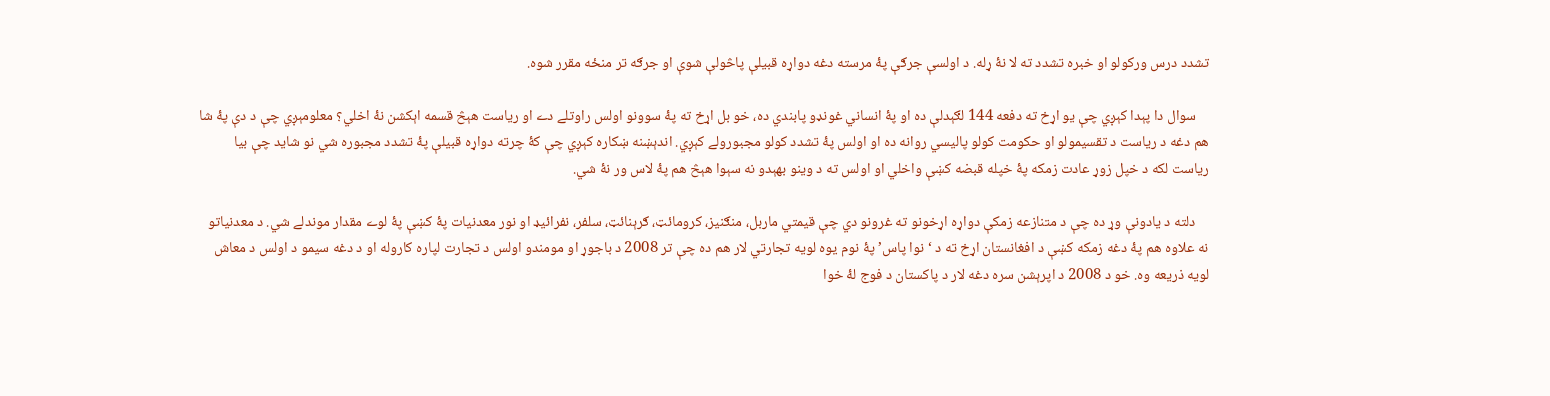تشدد درس ورکولو او خبره تشدد ته لا نۀ ړله. د اولسې جرګې پۀ مرسته دغه دواړه قبيلې پاڅولې شوې او جرګه تر منځه مقرر شوه.

    سوال دا پېدا کېږي چې يو اړخ ته دفعه 144 لګېدلې ده او پۀ انساني غونډو پابندي ده، خو بل اړخ ته پۀ سوونو اولس راوتلے دے او رياست هېڅ قسمه اېکشن نۀ اخلي؟ معلومېږي چې د دې پۀ شا هم دغه د رياست د تقسيمولو او حکومت کولو پاليسي روانه ده او اولس پۀ تشدد کولو مجبورولے کېږي. اندېښنه ښکاره کېږي چې کۀ چرته دواړه قبيلې پۀ تشدد مجبوره شي نو شايد چې بيا رياست لکه د خپل زوړ عادت زمکه پۀ خپله قبضه کښې واخلي او اولس ته د وينو بهېدو نه سېوا هېڅ هم پۀ لاس ور نۀ شي.

    دلته د يادونې وړ ده چې د متنازعه زمکې دواړه اړخونو ته غرونو دي چې قيمتي ماربل، منګنيز، کرومائټ، ګرېنائټ، سلفر، نفرائيډ او نور معدنيات پۀ کښې پۀ لوے مقدار موندلے شي. د معدنياتو نه علاوه هم پۀ دغه زمکه کښې د افغانستان اړخ ته د ‘نوا پاس’ پۀ نوم يوه لويه تجارتي لار هم ده چې تر 2008 د باجوړ او مومندو اولس د تجارت لپاره کاروله او د دغه سيمو د اولس د معاش لويه ذريعه وه. خو د 2008 د اپرېشن سره دغه لار د پاکستان د فوج لۀ خوا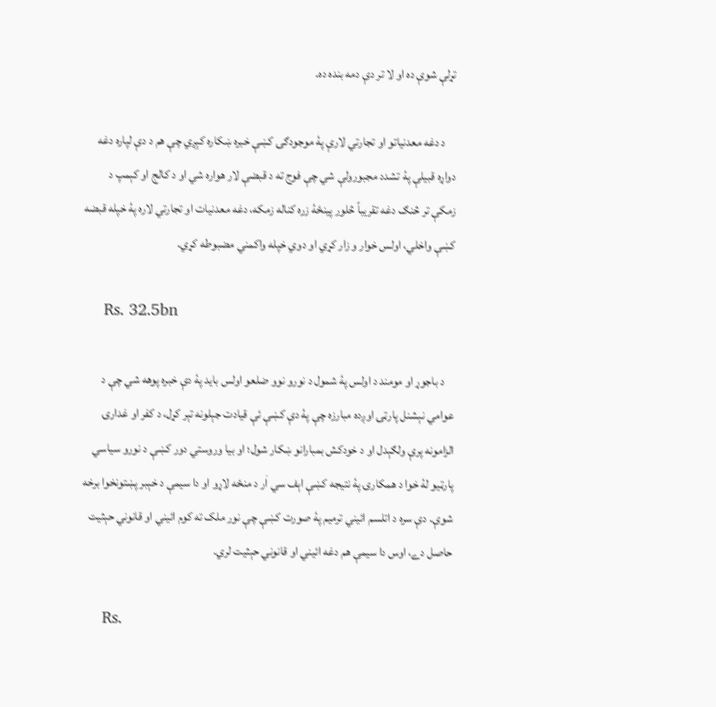تړلې شوې ده او لا تر دې دمه بنده ده.

    د دغه معدنياتو او تجارتي لارې پۀ موجودګۍ کښې خبره ښکاره کېږي چې هم د دې لپاره دغه دواړه قبيلې پۀ تشدد مجبورولې شي چې فوج ته د قبضې لار هواره شي او د کالج او کېمپ د زمکې تر څنګ دغه تقريباً څلور پينځۀ زره کناله زمکه، دغه معدنيات او تجارتي لاره پۀ خپله قبضه کښې واخلي، اولس خوار و زار کړي او دوي خپله واکمني مضبوطه کړي.

    Rs. 32.5bn

    د باجوړ او مومند د اولس پۀ شمول د نورو نوو ضلعو اولس بايد پۀ دې خبره پوهه شي چې د عوامي نېشنل پارټۍ اوږده مبارزه چې پۀ دې کښې ئې قيادت جېلونه تېر کړل، د کفر او غدارۍ الزامونه پرې ولګېدل او د خودکش بمبارانو ښکار شول؛ او بيا وروستي دور کښې د نورو سياسي پارټيو لۀ خوا د همکارۍ پۀ نتيجه کښې اېف سي اٰر د منځه لاړو او دا سيمې د خېبر پښتونخوا برخه شوې. دې سره د اتلسم ائيني ترميم پۀ صورت کښې چې نور ملک ته کوم ائيني او قانوني حېثيت حاصل دے، اوس دا سيمې هم دغه ائيني او قانوني حېثيت لري.

    Rs.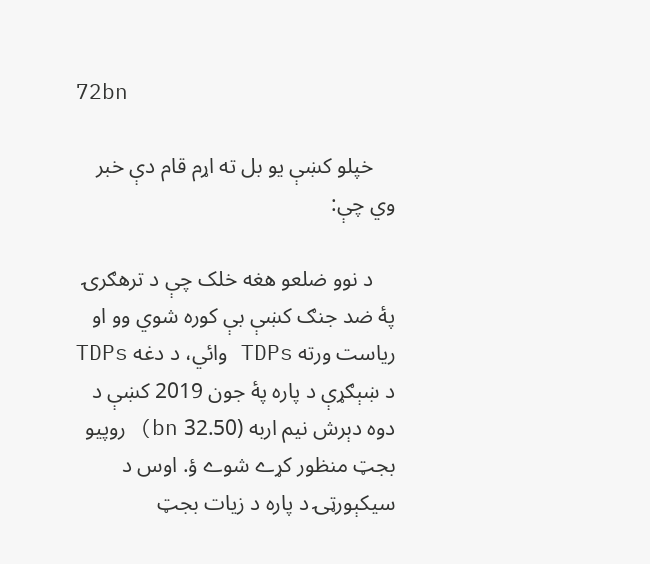72bn

    خپلو کښې يو بل ته اړم قام دې خبر وي چې:

    د نوو ضلعو هغه خلک چې د ترهګرۍ پۀ ضد جنګ کښې بې کوره شوي وو او رياست ورته TDPs وائي، د دغه TDPs د ښېګړې د پاره پۀ جون 2019 کښې د دوه دېرش نيم اربه (32.50 bn) روپيو بجټ منظور کړے شوے ؤ. اوس د سيکېورټۍ د پاره د زيات بجټ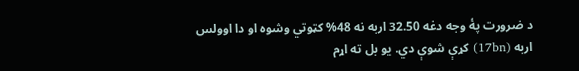د ضرورت پۀ وجه دغه 32.50 اربه نه 48% کټوتي وشوه او دا اوولس اربه (17bn) کړې شوې دي. يو بل ته اړم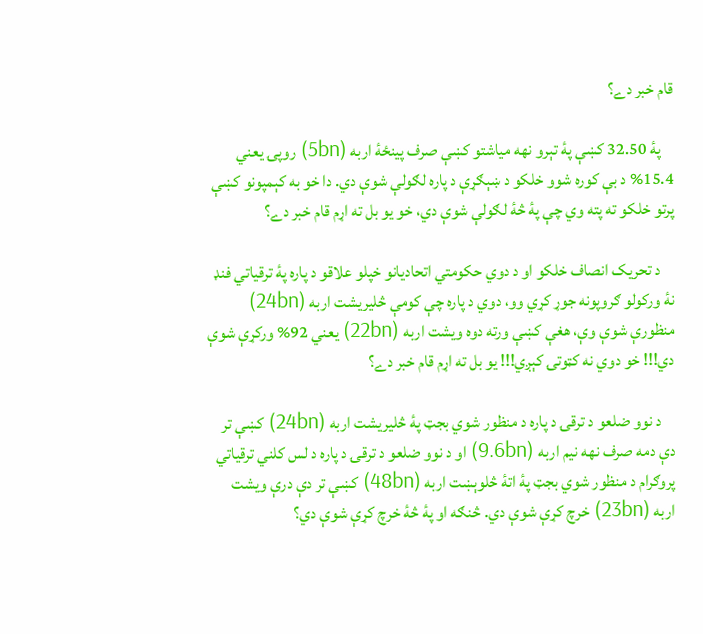قام خبر دے؟

    پۀ 32.50 کښې پۀ تېرو نهه مياشتو کښې صرف پينځۀ اربه (5bn) روپۍ يعني 15.4% د بې کوره شوو خلکو د ښېګړې د پاره لګولې شوې دي. دا خو به کېمپونو کښې پرتو خلکو ته پته وي چې پۀ څۀ لګولې شوې دي، خو يو بل ته اړم قام خبر دے؟

    د تحريک انصاف خلکو او د دوي حکومتي اتحاديانو خپلو علاقو د پاره پۀ ترقياتي فنډ نۀ ورکولو ګروپونه جوړ کړي وو، دوي د پاره چې کومې څليريشت اربه (24bn) منظورې شوې وې، هغې کښې ورته دوه ويشت اربه (22bn) يعني 92% ورکړې شوې دي!!! خو دوي نه کټوتۍ کېږي!!! يو بل ته اړم قام خبر دے؟

    د نوو ضلعو د ترقۍ د پاره د منظور شوي بجټ پۀ څليريشت اربه (24bn) کښې تر دې دمه صرف نهه نيم اربه (9.6bn) او د نوو ضلعو د ترقۍ د پاره د لس کلني ترقياتي پروګرام د منظور شوي بجټ پۀ اتۀ څلوېښت اربه (48bn) کښې تر دې درې ويشت اربه (23bn) خرچ کړې شوې دي. څنګه او پۀ څۀ خرچ کړې شوې دي؟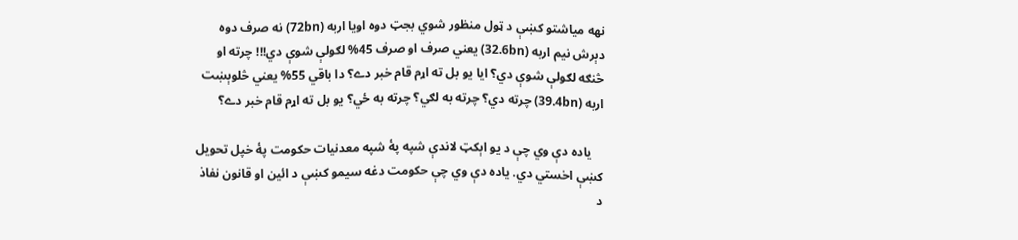نهه مياشتو کښې د ټول منظور شوي بجټ دوه اويا اربه (72bn) نه صرف دوه دېرش نيم اربه (32.6bn) يعني صرف او صرف 45% لګولې شوې دي!!! چرته او څنګه لګولې شوې دي؟ ایا يو بل ته اړم قام خبر دے؟ دا باقي 55% يعني څلوېښت اربه (39.4bn) چرته دي؟ چرته به لګي؟ چرته به ځي؟ یو بل ته اړم قام خبر دے؟

    ياده دې وي چې د يو اېکټ لاندې شپه پۀ شپه معدنيات حکومت پۀ خپل تحويل کښې اخستي دي. ياده دې وي چې حکومت دغه سيمو کښې د ائين او قانون نفاذ د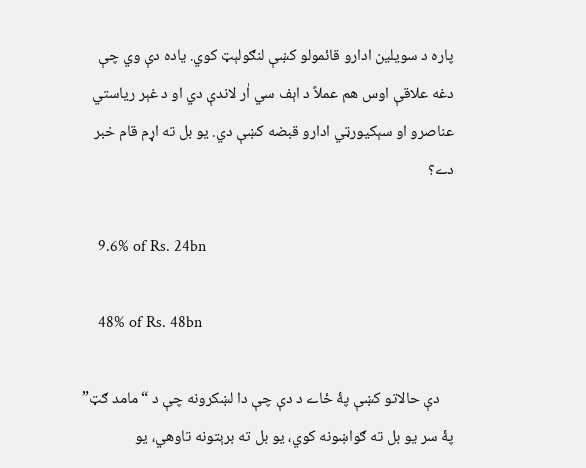پاره د سويلين ادارو قائمولو کښې لنګولېټ کوي. ياده دې وي چې دغه علاقې اوس هم عملاً د اېف سي اٰر لاندې دي او د غېر رياستي عناصرو او سېکيورټي ادارو قبضه کښې دي. يو بل ته اړم قام خبر دے؟

    9.6% of Rs. 24bn

    48% of Rs. 48bn

    دې حالاتو کښې پۀ ځاے د دې چې دا لښکرونه چې د “مامد ګټ” پۀ سر يو بل ته ګواښونه کوي، يو بل ته برېتونه تاوهي، يو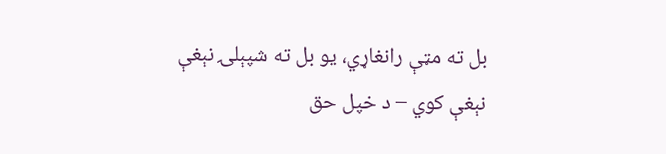بل ته مټې رانغاړي، يو بل ته شپېلۍ نېغې نېغې کوي – د خپل حق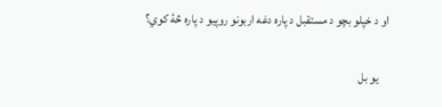او د خپلو بچو د مستقبل د پاره دغه اربونو روپيو د پاره څۀ کوي؟

    يو بل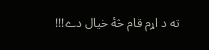ته د اړم قام څۀ خيال دے!!!